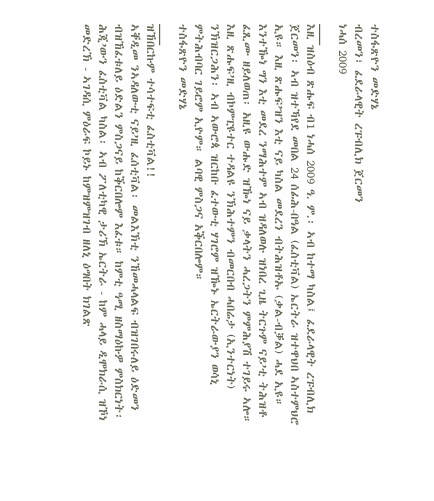ተስፋጽዮን መድሃኔ
ብረመን፣ ፈደራላዊት ረፑብሊክ ጀርመን
ነሓሰ 2009
___
እዚ ዝስዕብ ጽሑፍ ብ1 ነሓሰ 2009 ዓ. ም.፡ ኣብ ከተማ ካስል፤ ፈደራላዊት ረፑብሊክ ጀርመን፡ ኣብ ዝተኻየደ መበል 24 ሰፊሕ-በዓል (ፈስቲቫል) ኤርትራ ዝተዋህበ ኣስተምህሮ ኢዩ። እዚ ጽሑፍ’ዝን እቲ ናይ ካስል መደረን ብትሕዝቶኡ (ቃል-ብቓል) ሓደ ኢዩ። እንተዀነ ግን እቲ መደረ ንማሕተም ኣብ ዝዳለወሉ ዝነበረ ጊዜ ትርጉም ናይ’ቲ ትሕዝቶ ፈጺሙ ዘይለወጠ፡ አዚዩ ውሑድ ዝዀነ ናይ ቃላትን ሓረጋትን ምምሕያሽ ተገይሩ ኣሎ።
እዚ ጽሑፍ’ዚ ብኮምፒዩተር ተዳልዩ ንኽሕተምን ብመርበብ ሓበሬታ (ኢንተርነት) ንኽዝርጋሕን፡ ኣብ ኣውሮጳ ዝርከቡ ፈተውቲ ሃገሮም ዝዀኑ ኤርትራውያን ወሳኒ ምትሕብባር ገይሮም ኢዮም። ልባዊ ምስጋና አቕርበሎም።
ተስፋጽዮን መድሃኔ
___
ዝኸበርኩም ተሳተፍቲ ፈስቲቫል!!
ኣቐዲመ ንኣዳለውቲ ናይ’ዚ ፈሰቲቫል፡ መልእኽቲ ንኸመሓላልፍ ብዝገበሩለይ ዕድመን ብዝኸፈቱለይ ዕድልን ምስጋናይ ከቕርበሎም እፈቱ። ከምቲ ዓሚ ዘስማዕኩዎ ምስክርነት፡ ሕጂ’ውን ፈስቲቫል ካስል፡ ኣብ ፖለቲካዊ ታሪኽ ኤርትራ - ከም ሓላይ ዲሞክራሲ ዝኾነ መድረኽ - ኣገዳሲ ምዕራፍ ኮይኑ ከምዝምዝገብ ዘለኒ ዕግበት ክገልጽ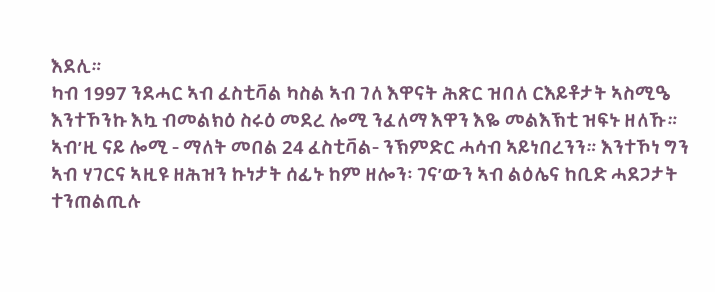እደሊ።
ካብ 1997 ንደሓር ኣብ ፈስቲቫል ካስል ኣብ ገለ እዋናት ሕጽር ዝበለ ርእይቶታት ኣስሚዔ እንተኾንኩ እኳ ብመልክዕ ስሩዕ መደረ ሎሚ ንፈለማ እዋን እዬ መልእኽቲ ዝፍኑ ዘለኹ። ኣብ’ዚ ናይ ሎሚ - ማለት መበል 24 ፈስቲቫል- ንኽምድር ሓሳብ ኣይነበረንን። እንተኾነ ግን ኣብ ሃገርና ኣዚዩ ዘሕዝን ኩነታት ሰፊኑ ከም ዘሎን፡ ገና’ውን ኣብ ልዕሌና ከቢድ ሓደጋታት ተንጠልጢሉ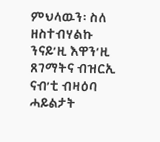ምህላዉን፡ ስለ ዘስተብሃልኩ ንናይ’ዚ እዋን’ዚ ጸገማትና ብዝርኢ ናብ’ቲ ብዛዕባ ሓይልታት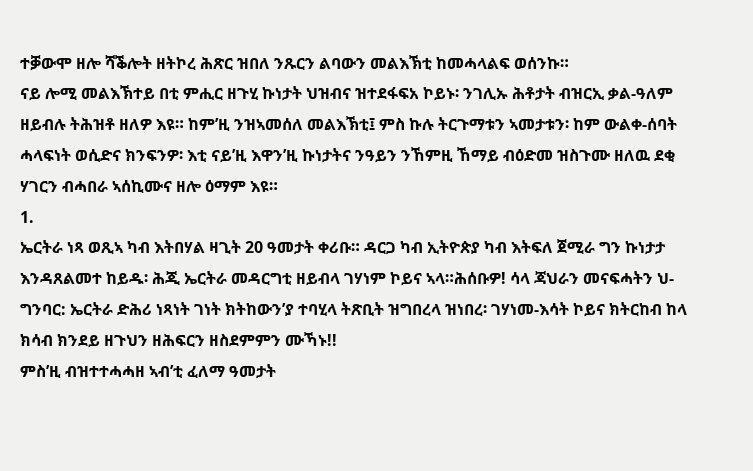ተቓውሞ ዘሎ ሻቕሎት ዘትኮረ ሕጽር ዝበለ ንጹርን ልባውን መልእኽቲ ከመሓላልፍ ወሰንኩ።
ናይ ሎሚ መልእኽተይ በቲ ምሒር ዘጉሂ ኩነታት ህዝብና ዝተደፋፍአ ኮይኑ፡ ንገሊኡ ሕቶታት ብዝርኢ ቃል-ዓለም ዘይብሉ ትሕዝቶ ዘለዎ እዩ። ከም’ዚ ንዝኣመሰለ መልእኽቲ፤ ምስ ኩሉ ትርጉማቱን ኣመታቱን፡ ከም ውልቀ-ሰባት ሓላፍነት ወሲድና ክንፍንዎ፡ እቲ ናይ’ዚ እዋን’ዚ ኩነታትና ንዓይን ንኸምዚ ኸማይ ብዕድመ ዝስጉሙ ዘለዉ ደቂ ሃገርን ብሓበራ ኣሰኪሙና ዘሎ ዕማም እዩ።
1.
ኤርትራ ነጻ ወጺኣ ካብ እትበሃል ዛጊት 20 ዓመታት ቀሪቡ። ዳርጋ ካብ ኢትዮጵያ ካብ እትፍለ ጀሚራ ግን ኩነታታ እንዳጸልመተ ከይዱ፡ ሕጂ ኤርትራ መዳርግቲ ዘይብላ ገሃነም ኮይና ኣላ።ሕሰቡዎ! ሳላ ጃህራን መናፍሓትን ህ-ግንባር: ኤርትራ ድሕሪ ነጻነት ገነት ክትከውን’ያ ተባሂላ ትጽቢት ዝግበረላ ዝነበረ፡ ገሃነመ-እሳት ኮይና ክትርከብ ከላ ክሳብ ክንደይ ዘጉህን ዘሕፍርን ዘስደምምን ሙኻኑ!!
ምስ’ዚ ብዝተተሓሓዘ ኣብ’ቲ ፈለማ ዓመታት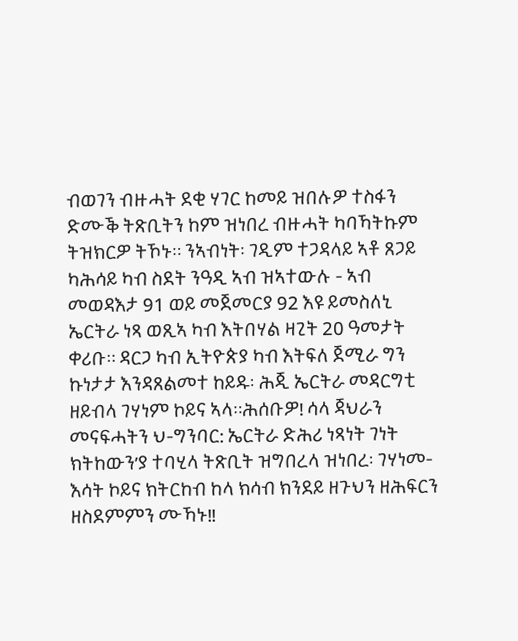ብወገን ብዙሓት ደቂ ሃገር ከመይ ዝበሉዎ ተስፋን ድሙቕ ትጽቢትን ከም ዝነበረ ብዙሓት ካባኻትኩም ትዝክርዎ ትኾኑ። ንኣብነት፡ ገዲም ተጋዳላይ ኣቶ ጸጋይ ካሕሳይ ካብ ስደት ንዓዲ ኣብ ዝኣተውሉ - ኣብ መወዳእታ 91 ወይ መጀመርያ 92 እዩ ይመስለኒ ኤርትራ ነጻ ወጺኣ ካብ እትበሃል ዛጊት 20 ዓመታት ቀሪቡ። ዳርጋ ካብ ኢትዮጵያ ካብ እትፍለ ጀሚራ ግን ኩነታታ እንዳጸልመተ ከይዱ፡ ሕጂ ኤርትራ መዳርግቲ ዘይብላ ገሃነም ኮይና ኣላ።ሕሰቡዎ! ሳላ ጃህራን መናፍሓትን ህ-ግንባር: ኤርትራ ድሕሪ ነጻነት ገነት ክትከውን’ያ ተባሂላ ትጽቢት ዝግበረላ ዝነበረ፡ ገሃነመ-እሳት ኮይና ክትርከብ ከላ ክሳብ ክንደይ ዘጉህን ዘሕፍርን ዘስደምምን ሙኻኑ!!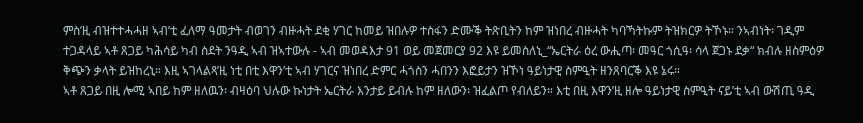ምስ’ዚ ብዝተተሓሓዘ ኣብ’ቲ ፈለማ ዓመታት ብወገን ብዙሓት ደቂ ሃገር ከመይ ዝበሉዎ ተስፋን ድሙቕ ትጽቢትን ከም ዝነበረ ብዙሓት ካባኻትኩም ትዝክርዎ ትኾኑ። ንኣብነት፡ ገዲም ተጋዳላይ ኣቶ ጸጋይ ካሕሳይ ካብ ስደት ንዓዲ ኣብ ዝኣተውሉ - ኣብ መወዳእታ 91 ወይ መጀመርያ 92 እዩ ይመስለኒ_“ኤርትራ ዕረ ውሒጣ፡ መዓር ጎሲዓ፡ ሳላ ጀጋኑ ደቃ“ ክብሉ ዘስምዕዎ ቅጭን ቃላት ይዝከረኒ። እዚ ኣገላልጻ’ዚ ነቲ በቲ እዋን’ቲ ኣብ ሃገርና ዝነበረ ድምር ሓጎስን ሓበንን እፎይታን ዝኾነ ዓይነታዊ ስምዒት ዘንጸባርቕ እዩ ኔሩ።
ኣቶ ጸጋይ በዚ ሎሚ ኣበይ ከም ዘለዉን፡ ብዛዕባ ህሉው ኩነታት ኤርትራ እንታይ ይብሉ ከም ዘለውን፡ ዝፈልጦ የብለይን። እቲ በዚ እዋን’ዚ ዘሎ ዓይነታዊ ስምዒት ናይ’ቲ ኣብ ውሽጢ ዓዲ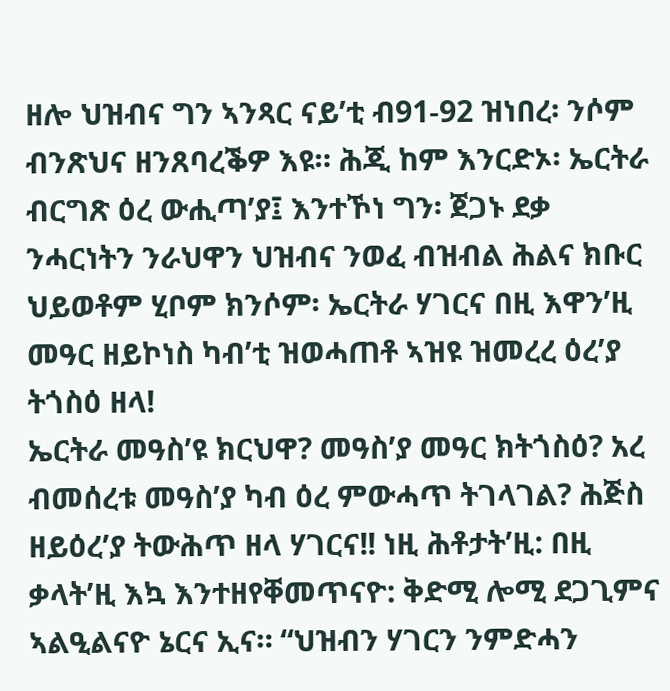ዘሎ ህዝብና ግን ኣንጻር ናይ’ቲ ብ91-92 ዝነበረ፡ ንሶም ብንጽህና ዘንጸባረቕዎ እዩ። ሕጂ ከም እንርድኦ፡ ኤርትራ ብርግጽ ዕረ ውሒጣ’ያ፤ እንተኾነ ግን፡ ጀጋኑ ደቃ ንሓርነትን ንራህዋን ህዝብና ንወፈ ብዝብል ሕልና ክቡር ህይወቶም ሂቦም ክንሶም፡ ኤርትራ ሃገርና በዚ እዋን’ዚ መዓር ዘይኮነስ ካብ’ቲ ዝወሓጠቶ ኣዝዩ ዝመረረ ዕረ’ያ ትጎስዕ ዘላ!
ኤርትራ መዓስ’ዩ ክርህዋ? መዓስ’ያ መዓር ክትጎስዕ? አረ ብመሰረቱ መዓስ’ያ ካብ ዕረ ምውሓጥ ትገላገል? ሕጅስ ዘይዕረ’ያ ትውሕጥ ዘላ ሃገርና!! ነዚ ሕቶታት’ዚ: በዚ ቃላት’ዚ እኳ እንተዘየቐመጥናዮ: ቅድሚ ሎሚ ደጋጊምና ኣልዒልናዮ ኔርና ኢና። “ህዝብን ሃገርን ንምድሓን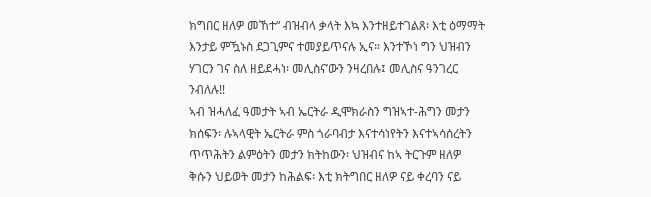ክግበር ዘለዎ መኸተ“ ብዝብላ ቃላት እኳ እንተዘይተገልጸ፡ እቲ ዕማማት እንታይ ምዃኑስ ደጋጊምና ተመያይጥናሉ ኢና። እንተኾነ ግን ህዝብን ሃገርን ገና ስለ ዘይደሓነ፡ መሊስና’ውን ንዛረበሉ፤ መሊስና ዓንገረር ንብለሉ!!
ኣብ ዝሓለፈ ዓመታት ኣብ ኤርትራ ዲሞክራስን ግዝኣተ-ሕግን መታን ክሰፍን፡ ሉኣላዊት ኤርትራ ምስ ጎራባብታ እናተሳነየትን እናተኣሳሰረትን ጥጥሕትን ልምዕትን መታን ክትከውን፡ ህዝብና ከኣ ትርጉም ዘለዎ ቅሱን ህይወት መታን ከሕልፍ፡ እቲ ክትግበር ዘለዎ ናይ ቀረባን ናይ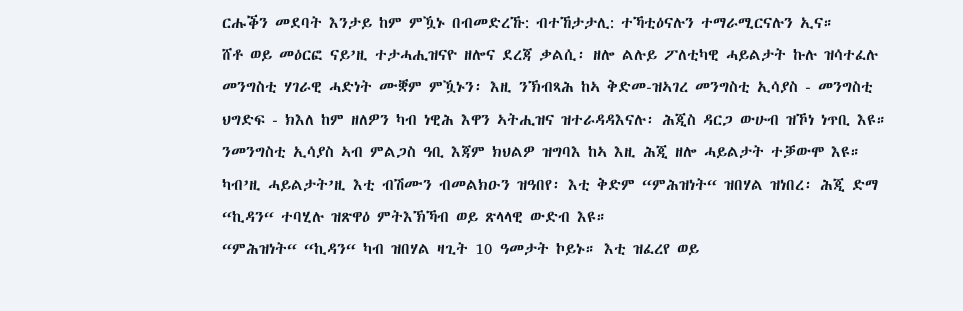ርሑቕን መደባት እንታይ ከም ምዃኑ በብመድረኹ: ብተኸታታሊ: ተኻቲዕናሉን ተማራሚርናሉን ኢና።
ሸቶ ወይ መዕርፎ ናይ’ዚ ተታሓሒዝናዮ ዘሎና ደረጃ ቃልሲ፡ ዘሎ ልሉይ ፖለቲካዊ ሓይልታት ኩሉ ዝሳተፈሉ መንግስቲ ሃገራዊ ሓድነት ሙቛም ምዃኑን፡ እዚ ንኽብጻሕ ከኣ ቅድመ-ዝኣገረ መንግስቲ ኢሳያስ - መንግስቲ ህግድፍ - ክእለ ከም ዘለዎን ካብ ነዊሕ እዋን ኣትሒዝና ዝተራዳዳእናሉ፡ ሕጂስ ዳርጋ ውሁብ ዝኾነ ነጥቢ እዩ። ንመንግስቲ ኢሳያስ ኣብ ምልጋስ ዓቢ እጃም ክህልዎ ዝግባእ ከኣ እዚ ሕጂ ዘሎ ሓይልታት ተቓውሞ እዩ። ካብ’ዚ ሓይልታት’ዚ እቲ ብሽሙን ብመልክዑን ዝዓበየ፡ እቲ ቅድም “ምሕዝነት“ ዝበሃል ዝነበረ፡ ሕጂ ድማ “ኪዳን“ ተባሂሉ ዝጽዋዕ ምትእኽኻብ ወይ ጽላላዊ ውድብ እዩ።
“ምሕዝነት“ “ኪዳን“ ካብ ዝበሃል ዛጊት 10 ዓመታት ኮይኑ። እቲ ዝፈረየ ወይ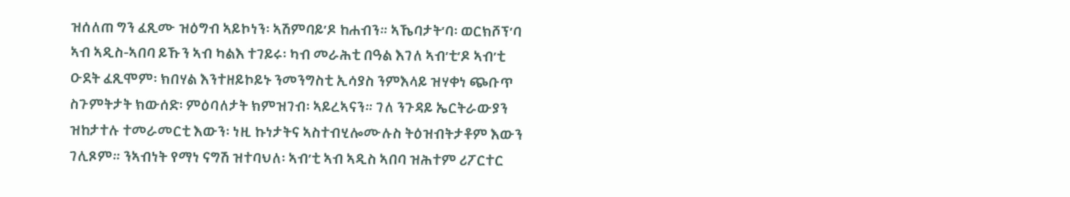ዝሰለጠ ግን ፈጺሙ ዝዕግብ ኣይኮነን፡ ኣሽምባይ’ዶ ከሐብን። ኣኼባታት’ባ፡ ወርክሾፕ’ባ ኣብ ኣዲስ-ኣበባ ይኹን ኣብ ካልእ ተገይሩ፡ ካብ መራሕቲ በዓል እገለ ኣብ’ቲ’ዶ ኣብ’ቲ ዑደት ፈጺሞም፡ ክበሃል እንተዘይኮይኑ ንመንግስቲ ኢሳያስ ንምእላይ ዝሃቀነ ጭቡጥ ስጉምትታት ክውሰድ፡ ምዕባለታት ክምዝገብ፡ ኣይረኣናን። ገለ ንጉዳይ ኤርትራውያን ዝከታተሉ ተመራመርቲ እውን፡ ነዚ ኩነታትና ኣስተብሂሎሙሉስ ትዕዝብትታቶም እውን ገሊጾም። ንኣብነት የማነ ናግሽ ዝተባህለ፡ ኣብ’ቲ ኣብ ኣዲስ ኣበባ ዝሕተም ሪፖርተር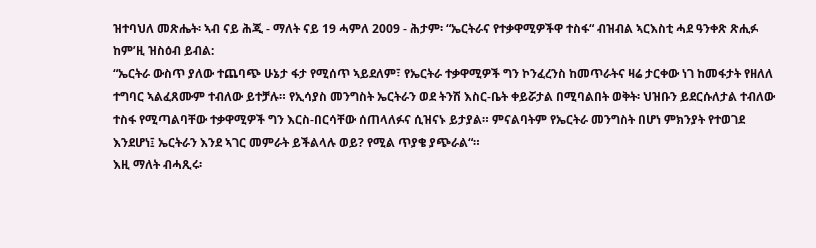ዝተባህለ መጽሔት፡ ኣብ ናይ ሕጂ - ማለት ናይ 19 ሓምለ 2009 - ሕታም፡ “ኤርትራና የተቃዋሚዎችዋ ተስፋ“ ብዝብል ኣርእስቲ ሓደ ዓንቀጽ ጽሒፉ ከም’ዚ ዝስዕብ ይብል:
“ኤርትራ ውስጥ ያለው ተጨባጭ ሁኔታ ፋታ የሚሰጥ ኣይደለም፣ የኤርትራ ተቃዋሚዎች ግን ኮንፈረንስ ከመጥራትና ዛሬ ታርቀው ነገ ከመፋታት የዘለለ ተግባር ኣልፈጸሙም ተብለው ይተቻሉ። የኢሳያስ መንግስት ኤርትራን ወደ ትንሽ እስር-ቤት ቀይሯታል በሚባልበት ወቅት፡ ህዝቡን ይደርሱለታል ተብለው ተስፋ የሚጣልባቸው ተቃዋሚዎች ግን እርስ-በርሳቸው ሰጠላለፉና ሲዝናኑ ይታያል። ምናልባትም የኤርትራ መንግስት በሆነ ምክንያት የተወገደ እንደሆነ፤ ኤርትራን እንደ ኣገር መምራት ይችልላሉ ወይ? የሚል ጥያቄ ያጭራል“።
እዚ ማለት ብሓጺሩ፡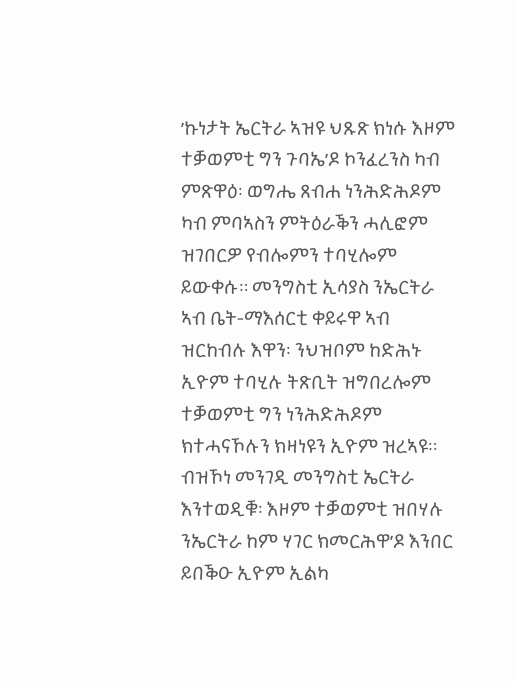’ኩነታት ኤርትራ ኣዝዩ ህጹጽ ክነሱ እዞም ተቓወምቲ ግን ጉባኤ’ዶ ኮንፈረንስ ካብ ምጽዋዕ፡ ወግሔ ጸብሐ ነንሕድሕዶም ካብ ምባኣስን ምትዕራቕን ሓሊፎም ዝገበርዎ የብሎምን ተባሂሎም ይውቀሱ። መንግስቲ ኢሳያስ ንኤርትራ ኣብ ቤት-ማእሰርቲ ቀይሩዋ ኣብ ዝርከብሉ እዋን፡ ንህዝቦም ከድሕኑ ኢዮም ተባሂሉ ትጽቢት ዝግበረሎም ተቓወምቲ ግን ነንሕድሕዶም ክተሓናኾሉን ክዛነዩን ኢዮም ዝረኣዩ። ብዝኾነ መንገዲ መንግስቲ ኤርትራ እንተወዲቑ፡ እዞም ተቓወምቲ ዝበሃሉ ንኤርትራ ከም ሃገር ክመርሕዋ’ዶ እንበር ይበቕዑ ኢዮም ኢልካ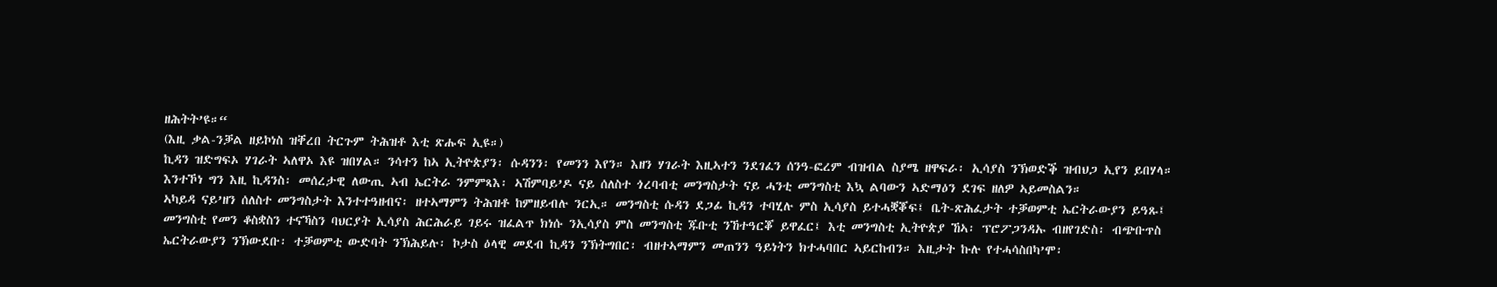ዘሕትት’ዩ።“
(እዚ ቃል-ንቓል ዘይኮነስ ዝቐረበ ትርጉም ትሕዝቶ እቲ ጽሑፍ ኢዩ።)
ኪዳን ዝድግፍኦ ሃገራት ኣለዋኦ እዩ ዝበሃል። ንሳተን ከኣ ኢትዮጵያን፡ ሱዳንን፡ የመንን እየን። እዘን ሃገራት እዚኣተን ንደገፈን ሰንዓ-ፎረም ብዝብል ስያሜ ዘዋፍራ፡ ኢሳያስ ንኽወድቕ ዝብህጋ ኢየን ይበሃላ። እንተኾነ ግን እዚ ኪዳንስ፡ መሰረታዊ ለውጢ ኣብ ኤርትራ ንምምጻእ፡ ኣሽምባይ’ዶ ናይ ሰለስተ ጎረባብቲ መንግስታት ናይ ሓንቲ መንግስቲ እኳ ልባውን ኣድማዕን ደገፍ ዘለዎ ኣይመስልን።
ኣካይዳ ናይ’ዘን ሰለስተ መንግስታት እንተተዓዘብና፡ ዘተኣማምን ትሕዝቶ ከምዘይብሉ ንርኢ። መንግስቲ ሱዳን ደጋፊ ኪዳን ተባሂሉ ምስ ኢሳያስ ይተሓቛቖፍ፤ ቤት-ጽሕፈታት ተቓወምቲ ኤርትራውያን ይዓጹ፤ መንግስቲ የመን ቆስቋስን ተናኻስን ባህርያት ኢሳያስ ሕርሕራይ ገይሩ ዝፈልጥ ክነሱ ንኢሳያስ ምስ መንግስቲ ጁቡቲ ንኸተዓርቖ ይዋፈር፤ እቲ መንግስቲ ኢትዮጵያ ኸኣ፡ ፕሮፖጋንዳኡ ብዘየገድስ፡ ብጭቡጥስ ኤርትራውያን ንኽውደቡ፡ ተቓወምቲ ውድባት ንኽሕይሉ፡ ኮታስ ዕላዊ መደብ ኪዳን ንኽትግበር፡ ብዘተኣማምን መጠንን ዓይነትን ክተሓባበር ኣይርከብን። እዚታት ኩሉ የተሓሳስበካ’ሞ፡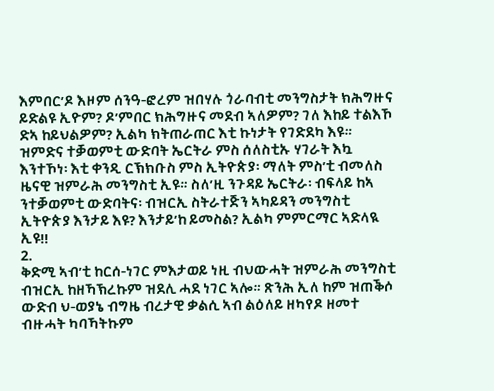እምበር’ዶ እዞም ሰንዓ-ፎረም ዝበሃሉ ጎራባብቲ መንግስታት ክሕግዙና ይድልዩ ኢዮም? ዶ’ምበር ክሕግዙና መደብ ኣለዎም? ገለ እከይ ተልእኾ ድኣ ከይህልዎም? ኢልካ ክትጠራጠር እቲ ኩነታት የገድደካ እዩ።
ዝምድና ተቓወምቲ ውድባት ኤርትራ ምስ ሰለስቲኡ ሃገራት እኳ እንተኾነ፡ እቲ ቀንዲ ርኽክቡስ ምስ ኢትዮጵያ፡ ማለት ምስ’ቲ ብመለስ ዜናዊ ዝምራሕ መንግስቲ ኢዩ። ስለ’ዚ ንጉዳይ ኤርትራ፡ ብፍላይ ከኣ ንተቓወምቲ ውድባትና፡ ብዝርኢ ስትራተጅን ኣካይዳን መንግስቲ ኢትዮጵያ እንታይ እዩ? እንታይ’ከ ይመስል? ኢልካ ምምርማር ኣድላዪ ኢዩ!!
2.
ቅድሚ ኣብ’ቲ ከርሰ-ነገር ምእታወይ ነዚ ብህውሓት ዝምራሕ መንግስቲ ብዝርኢ ከዘኻኽረኩም ዝደሊ ሓደ ነገር ኣሎ። ጽንሕ ኢለ ከም ዝጠቕሶ ውድብ ህ-ወያኔ ብግዜ ብረታዊ ቃልሲ ኣብ ልዕለይ ዘካየዶ ዘመተ ብዙሓት ካባኻትኩም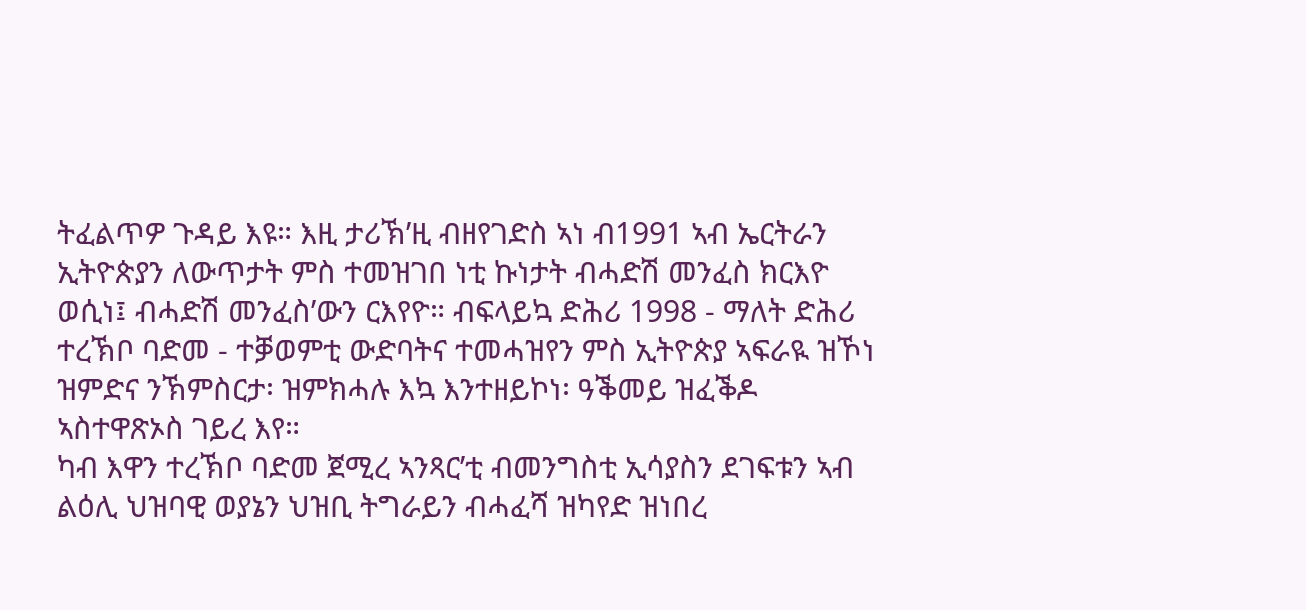ትፈልጥዎ ጉዳይ እዩ። እዚ ታሪኽ’ዚ ብዘየገድስ ኣነ ብ1991 ኣብ ኤርትራን ኢትዮጵያን ለውጥታት ምስ ተመዝገበ ነቲ ኩነታት ብሓድሽ መንፈስ ክርእዮ ወሲነ፤ ብሓድሽ መንፈስ’ውን ርእየዮ። ብፍላይኳ ድሕሪ 1998 - ማለት ድሕሪ ተረኽቦ ባድመ - ተቓወምቲ ውድባትና ተመሓዝየን ምስ ኢትዮጵያ ኣፍራዪ ዝኾነ ዝምድና ንኽምስርታ፡ ዝምክሓሉ እኳ እንተዘይኮነ፡ ዓቕመይ ዝፈቕዶ ኣስተዋጽኦስ ገይረ እየ።
ካብ እዋን ተረኽቦ ባድመ ጀሚረ ኣንጻር’ቲ ብመንግስቲ ኢሳያስን ደገፍቱን ኣብ ልዕሊ ህዝባዊ ወያኔን ህዝቢ ትግራይን ብሓፈሻ ዝካየድ ዝነበረ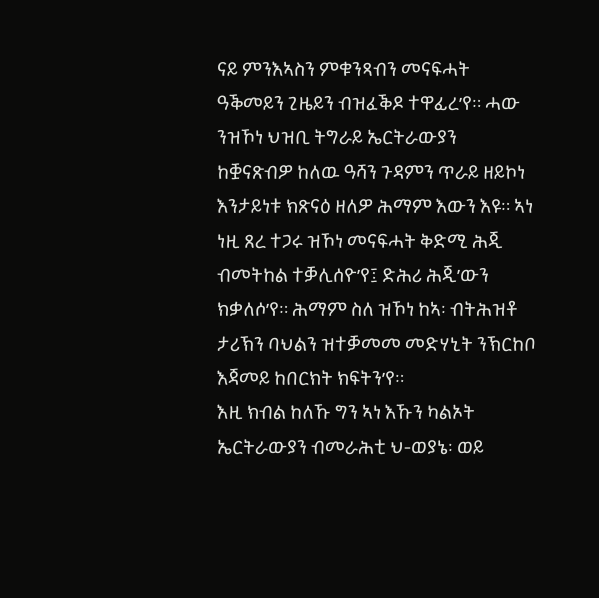ናይ ምንእኣስን ምቁንጻብን መናፍሓት ዓቕመይን ጊዜይን ብዝፈቕዶ ተዋፊረ’የ። ሓው ንዝኾነ ህዝቢ ትግራይ ኤርትራውያን ከቛናጽብዎ ከለዉ ዓሻን ጉዳምን ጥራይ ዘይኮነ እንታይነቱ ክጽናዕ ዘለዎ ሕማም እውን እዩ። ኣነ ነዚ ጸረ ተጋሩ ዝኾነ መናፍሓት ቅድሚ ሕጂ ብመትከል ተቓሊሰዮ’የ፤ ድሕሪ ሕጂ’ውን ክቃለሶ’የ። ሕማም ስለ ዝኾነ ከኣ፡ ብትሕዝቶ ታሪኽን ባህልን ዝተቓመመ መድሃኒት ንኽርከቦ እጃመይ ከበርክት ክፍትን’የ።
እዚ ክብል ከለኹ ግን ኣነ እኹን ካልኦት ኤርትራውያን ብመራሕቲ ህ-ወያኔ፡ ወይ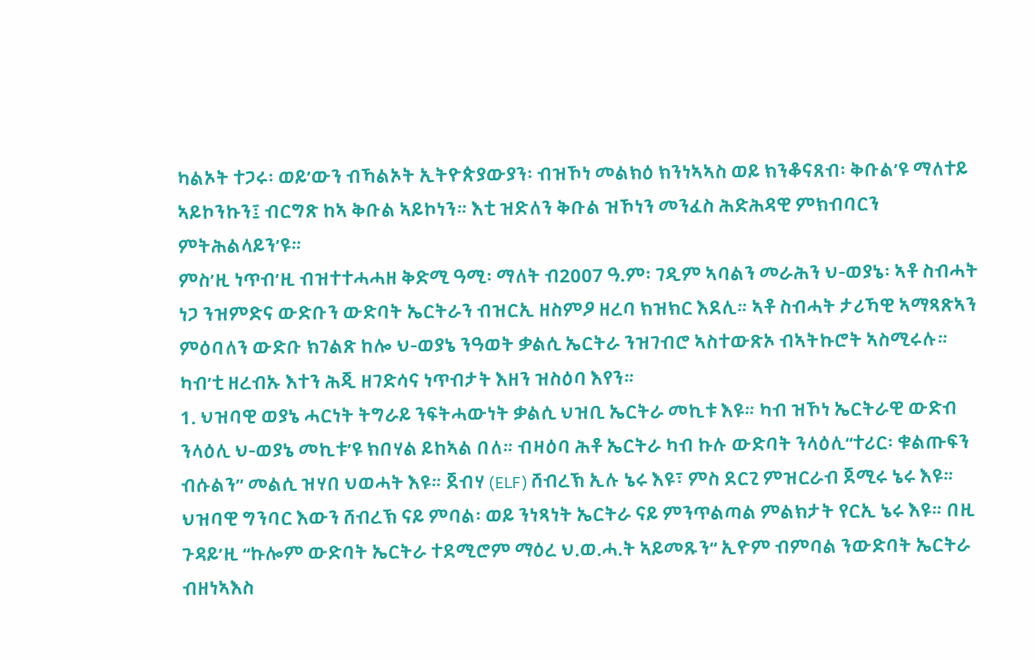ካልኦት ተጋሩ፡ ወይ’ውን ብኻልኦት ኢትዮጵያውያን፡ ብዝኾነ መልክዕ ክንነኣኣስ ወይ ክንቆናጸብ፡ ቅቡል’ዩ ማለተይ ኣይኮንኩን፤ ብርግጽ ከኣ ቅቡል ኣይኮነን። እቲ ዝድለን ቅቡል ዝኾነን መንፈስ ሕድሕዳዊ ምክብባርን ምትሕልላይን’ዩ።
ምስ’ዚ ነጥብ’ዚ ብዝተተሓሓዘ ቅድሚ ዓሚ፡ ማለት ብ2007 ዓ.ም፡ ገዲም ኣባልን መራሕን ህ-ወያኔ፡ ኣቶ ስብሓት ነጋ ንዝምድና ውድቡን ውድባት ኤርትራን ብዝርኢ ዘስምዖ ዘረባ ክዝክር እደሊ። ኣቶ ስብሓት ታሪኻዊ ኣማጻጽኣን ምዕባለን ውድቡ ክገልጽ ከሎ ህ-ወያኔ ንዓወት ቃልሲ ኤርትራ ንዝገብሮ ኣስተውጽኦ ብኣትኩሮት ኣስሚሩሉ። ካብ’ቲ ዘረብኡ እተን ሕጂ ዘገድሳና ነጥብታት እዘን ዝስዕባ እየን።
1. ህዝባዊ ወያኔ ሓርነት ትግራይ ንፍትሓውነት ቃልሲ ህዝቢ ኤርትራ መኪቱ እዩ። ካብ ዝኾነ ኤርትራዊ ውድብ ንላዕሊ ህ-ወያኔ መኪቱ’ዩ ክበሃል ይከኣል በለ። ብዛዕባ ሕቶ ኤርትራ ካብ ኩሉ ውድባት ንላዕሊ“ተሪር፡ ቁልጡፍን ብሱልን’’ መልሲ ዝሃበ ህወሓት እዩ። ጀብሃ (ELF) ሸብረኽ ኢሉ ኔሩ እዩ፣ ምስ ደርጊ ምዝርራብ ጀሚሩ ኔሩ እዩ። ህዝባዊ ግንባር እውን ሸብረኽ ናይ ምባል፡ ወይ ንነጻነት ኤርትራ ናይ ምንጥልጣል ምልክታት የርኢ ኔሩ እዩ። በዚ ጉዳይ’ዚ “ኩሎም ውድባት ኤርትራ ተደሚሮም ማዕረ ህ.ወ.ሓ.ት ኣይመጹን“ ኢዮም ብምባል ንውድባት ኤርትራ ብዘነኣእስ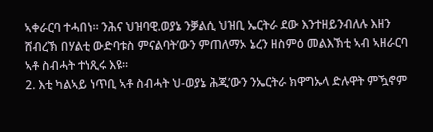ኣቀራርባ ተሓበነ። ንሕና ህዝባዊ.ወያኔ ንቓልሲ ህዝቢ ኤርትራ ደው እንተዘይንብለሉ እዘን ሸብረኽ በሃልቲ ውድባቱስ ምናልባት’ውን ምጠለማኦ ኔረን ዘስምዕ መልእኽቲ ኣብ ኣዘራርባ ኣቶ ስብሓት ተነጺሩ እዩ።
2. እቲ ካልኣይ ነጥቢ ኣቶ ስብሓት ህ-ወያኔ ሕጂ’ውን ንኤርትራ ክዋግኡላ ድሉዋት ምዃኖም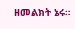ዘመልክት ኔሩ።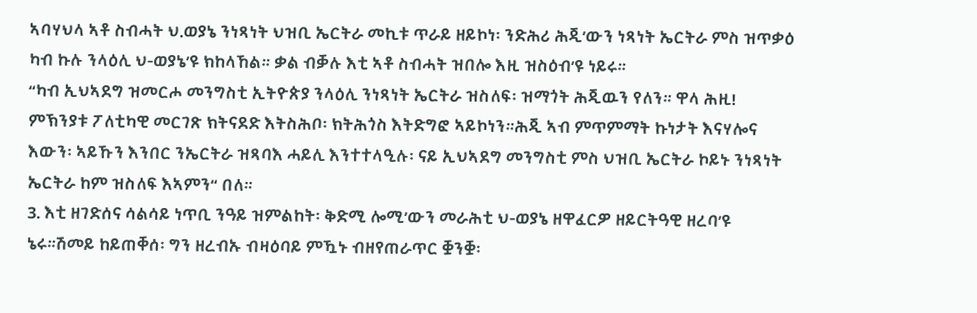ኣባሃህላ ኣቶ ስብሓት ህ.ወያኔ ንነጻነት ህዝቢ ኤርትራ መኪቱ ጥራይ ዘይኮነ፡ ንድሕሪ ሕጂ’ውን ነጻነት ኤርትራ ምስ ዝጥቃዕ ካብ ኩሉ ንላዕሊ ህ-ወያኔ’ዩ ክከላኸል። ቃል ብቓሉ እቲ ኣቶ ስብሓት ዝበሎ እዚ ዝስዕብ’ዩ ነይሩ።
“ካብ ኢህኣደግ ዝመርሖ መንግስቲ ኢትዮጵያ ንላዕሊ ንነጻነት ኤርትራ ዝስለፍ፡ ዝማጎት ሕጂዉን የለን። ዋላ ሕዚ! ምኽንያቱ ፖለቲካዊ መርገጽ ክትናደድ እትስሕቦ፡ ክትሕጎስ እትድግፎ ኣይኮነን።ሕጂ ኣብ ምጥምማት ኩነታት እናሃሎና እውን፡ ኣይኹን እንበር ንኤርትራ ዝጻባእ ሓይሊ እንተተላዒሉ፡ ናይ ኢህኣደግ መንግስቲ ምስ ህዝቢ ኤርትራ ኮይኑ ንነጻነት ኤርትራ ከም ዝስለፍ እኣምን“ በለ።
3. እቲ ዘገድሰና ሳልሳይ ነጥቢ ንዓይ ዝምልከት፡ ቅድሚ ሎሚ’ውን መራሕቲ ህ-ወያኔ ዘዋፈርዎ ዘይርትዓዊ ዘረባ’ዩ ኔሩ።ሽመይ ከይጠቐሰ፡ ግን ዘረብኡ ብዛዕባይ ምዃኑ ብዘየጠራጥር ቛንቛ፡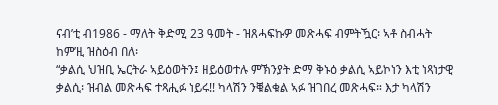ናብ’ቲ ብ1986 - ማለት ቅድሚ 23 ዓመት - ዝጸሓፍኩዎ መጽሓፍ ብምትዃር፡ ኣቶ ስብሓት ከም’ዚ ዝስዕብ በለ፡
“ቃልሲ ህዝቢ ኤርትራ ኣይዕወትን፤ ዘይዕወተሉ ምኽንያት ድማ ቅኑዕ ቃልሲ ኣይኮነን እቲ ነጻነታዊ ቃልሲ፡ ዝብል መጽሓፍ ተጻሒፉ ነይሩ!! ካላሽን ንቑልቁል ኣፉ ዝገበረ መጽሓፍ። እታ ካላሽን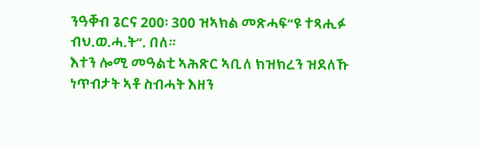ንዓቐብ ጌርና 200፡ 300 ዝኣክል መጽሓፍ“ዩ ተጻሒፉ ብህ.ወ.ሓ.ት“. በለ።
እተን ሎሚ መዓልቲ ኣሕጽር ኣቢለ ክዝክረን ዝደለኹ ነጥብታት ኣቶ ስብሓት እዘን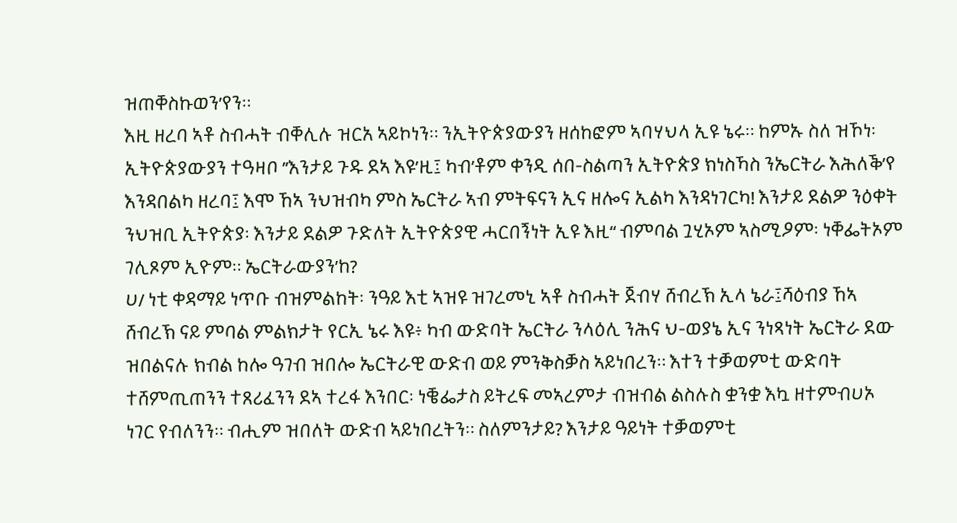ዝጠቐስኩወን’የን።
እዚ ዘረባ ኣቶ ስብሓት ብቐሊሉ ዝርአ ኣይኮነን። ንኢትዮጵያውያን ዘሰከፎም ኣባሃህላ ኢዩ ኔሩ። ከምኡ ስለ ዝኾነ፡ ኢትዮጵያውያን ተዓዛቦ ’’እንታይ ጉዱ ደኣ እዩ’ዚ፤ ካብ’ቶም ቀንዲ ሰበ-ስልጣን ኢትዮጵያ ክነስኻስ ንኤርትራ እሕለቕ’የ እንዳበልካ ዘረባ፤ እሞ ኸኣ ንህዝብካ ምስ ኤርትራ ኣብ ምትፍናን ኢና ዘሎና ኢልካ እንዳነገርካ! እንታይ ደልዎ ንዕቀት ንህዝቢ ኢትዮጵያ፡ እንታይ ደልዎ ጉድለት ኢትዮጵያዊ ሓርበኝነት ኢዩ እዚ“ ብምባል ጓሂኦም ኣስሚዖም፡ ነቐፌትኦም ገሊጾም ኢዮም። ኤርትራውያን’ከ?
ሀ/ ነቲ ቀዳማይ ነጥቡ ብዝምልከት፡ ንዓይ እቲ ኣዝዩ ዝገረመኒ ኣቶ ስብሓት ጀብሃ ሸብረኽ ኢላ ኔራ፤ሻዕብያ ኸኣ ሸብረኽ ናይ ምባል ምልክታት የርኢ ኔሩ እዩ፥ ካብ ውድባት ኤርትራ ንላዕሊ ንሕና ህ-ወያኔ ኢና ንነጻነት ኤርትራ ደው ዝበልናሉ ክብል ከሎ ዓገብ ዝበሎ ኤርትራዊ ውድብ ወይ ምንቅስቓስ ኣይነበረን። እተን ተቓወምቲ ውድባት ተሸምጢጠንን ተጸሪፈንን ደኣ ተረፋ እንበር፡ ነቔፌታስ ይትረፍ መኣረምታ ብዝብል ልስሉስ ቋንቋ እኳ ዘተምብሀኦ ነገር የብለንን። ብሒም ዝበለት ውድብ ኣይነበረትን። ስለምንታይ? እንታይ ዓይነት ተቓወምቲ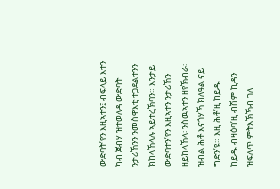ውድባት’የን እዚኣተን፤ ብፍላይ እተን ካብ ጀብሃ ዝተወለዳ ውድባት ንታሪኸንን ንመስዋእቲ ተጋደልተንን ክከላኸላሉ ኣይተረኽባን። እንታይ ውድባተን’የን እዚኣተን ንታሪኸን ዘይከላኸላ፡ ንስዉኣተን ዘየኽብራ፡ ዝብል ሕቶ እናጎሃኻ ክለዓል ናይ ግድን’ዩ። እዚ ሕቶ’ዚ ከይዱ ከይዱ ብዛዕባ’ዚ ብሽም ኪዳን ዝፍለጥ ምትእኽኻብ ገለ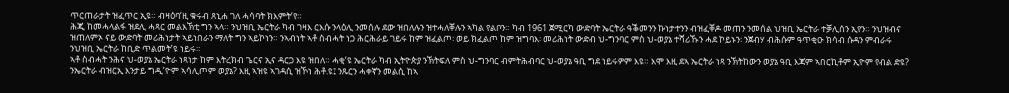ጥርጠራታት ዝፈጥር ኢዩ። ብዛዕባ’ዚ ቁሩብ ጸኒሐ ገለ ሓሳባት ክእምት’የ።
ሕጂ ከመሓላልፋ ዝደሊ ሓጻር መልእኽቲ ግን ኣላ። ንህዝቢ ኤርትራ ካብ ገዛእ ርእሱ ንላዕሊ ንመሰሉ ደው ዝበለሉን ዝተሓለቐሉን ኣካል የልቦን። ካብ 1961 ጀሚርካ ውድባት ኤርትራ ዓቕመንን ኩነታተንን ብዝፈቐዶ መጠን ንመሰል ህዝቢ ኤርትራ ተቓሊሰን ኢየን። ንህዝብና ዝጠለምኦ ናይ ውድባት መሪሕነታት ኣይነበራን ማለት ግን ኣይኮነን። ንኣብነት ኣቶ ስብሓት ነጋ ሕርሕራይ ገይሩ ከም ዝፈልጦ፡ ወይ ክፈልጦ ከም ዝግባእ፡ መሪሕነት ውድብ ህ-ግንባር ምስ ህ-ወያኔ ተሻሪኹን ሓደ ኮይኑን፡ ንጀብሃ ብሕሱም ዓጥቂዑ ክሳብ ሱዳን ምብራሩ ንህዝቢ ኤርትራ ከቢድ ጥልመት’ዩ ነይሩ።
ኣቶ ስብሓት ንሕና ህ-ወያኔ ኤርትራ ነጻነታ ከም እትረክብ ጌርና ኢና ዳርጋ እዩ ዝበለ። ሓቂ’ዩ ኤርትራ ካብ ኢትዮጵያ ንኽትፍለ ምስ ህ-ግንባር ብምትሕብባር ህ-ወያኔ ዓቢ ግደ ነይሩዎም እዩ። እሞ እዚ ደኣ ኤርትራ ነጻ ንኽትከውን ወያኔ ዓቢ እጃም ኣበርኪቶም ኢዮም የብል ድዩ? ንኤርትራ ብዝርኢ እንታይ ግዲ’ዮም ኣሳሊጦም ወያኔ? እዚ ኣዝዩ ኣገዳሲ ዝኾነ ሕቶ.ዩ፤ ንጹርን ሓቀኛን መልሲ ከኣ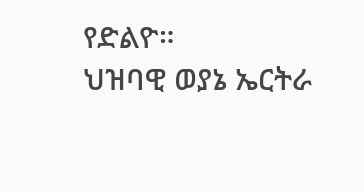የድልዮ።
ህዝባዊ ወያኔ ኤርትራ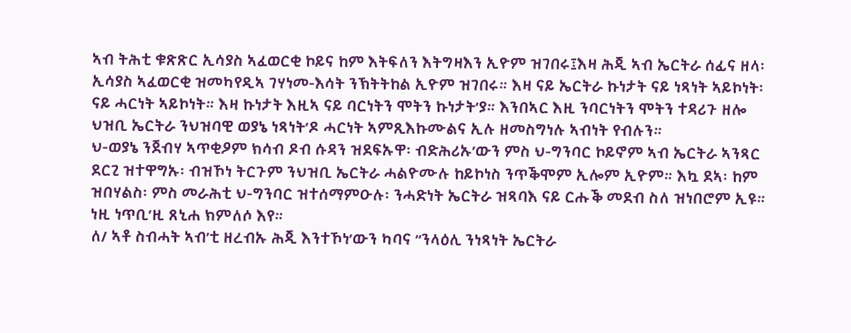ኣብ ትሕቲ ቁጽጽር ኢሳያስ ኣፈወርቂ ኮይና ከም እትፍለን እትግዛእን ኢዮም ዝገበሩ፤እዛ ሕጂ ኣብ ኤርትራ ሰፊና ዘላ፡ ኢሳያስ ኣፈወርቂ ዝመካየዲኣ ገሃነመ-እሳት ንኽትትከል ኢዮም ዝገበሩ። እዛ ናይ ኤርትራ ኩነታት ናይ ነጻነት ኣይኮነት፡ ናይ ሓርነት ኣይኮነት። እዛ ኩነታት እዚኣ ናይ ባርነትን ሞትን ኩነታት’ያ። እንበኣር እዚ ንባርነትን ሞትን ተዳሪጉ ዘሎ ህዝቢ ኤርትራ ንህዝባዊ ወያኔ ነጻነት’ዶ ሓርነት ኣምጺእኩሙልና ኢሉ ዘመስግነሉ ኣብነት የብሉን።
ህ-ወያኔ ንጀብሃ ኣጥቂዖም ክሳብ ዶብ ሱዳን ዝደፍኡዋ፡ ብድሕሪኡ’ውን ምስ ህ-ግንባር ኮይኖም ኣብ ኤርትራ ኣንጻር ደርጊ ዝተዋግኡ፡ ብዝኾነ ትርጉም ንህዝቢ ኤርትራ ሓልዮሙሉ ከይኮነስ ንጥቕሞም ኢሎም ኢዮም። እኳ ደኣ፡ ከም ዝበሃልስ፡ ምስ መራሕቲ ህ-ግንባር ዝተሰማምዑሉ፡ ንሓድነት ኤርትራ ዝጻባእ ናይ ርሑቕ መደብ ስለ ዝነበሮም ኢዩ። ነዚ ነጥቢ’ዚ ጸኒሐ ክምለሶ እየ።
ለ/ ኣቶ ስብሓት ኣብ’ቲ ዘረብኡ ሕጂ እንተኾነ’ውን ካባና “ንላዕሊ ንነጻነት ኤርትራ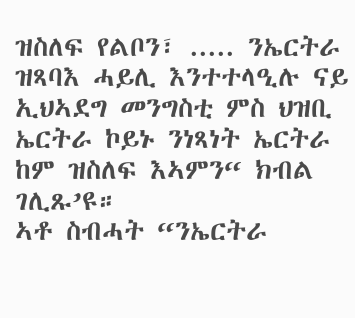ዝስለፍ የልቦን፣ ..... ንኤርትራ ዝጻባእ ሓይሊ እንተተላዒሉ ናይ ኢህኣደግ መንግስቲ ምስ ህዝቢ ኤርትራ ኮይኑ ንነጻነት ኤርትራ ከም ዝስለፍ እኣምን“ ክብል ገሊጹ’ዩ።
ኣቶ ስብሓት “ንኤርትራ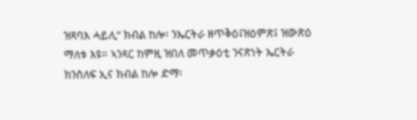ዝጻባእ ሓይሊ“ ክብል ከሎ፡ ንኤርትራ ዘጥቅዕ፤ዝዕምጽ፤ ዝውጽዕ ማለቱ እዩ። ኣንጻር ከምዚ ዝበለ መጥቃዕቲ ንናጽነት ኤርትራ ክንስለፍ ኢና ክብል ከሎ ድማ፡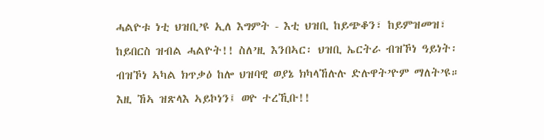ሓልዮቱ ነቲ ህዝቢ’ዩ ኢለ እግምት - እቲ ህዝቢ ከይጭቆን፣ ከይምዝመዝ፣ ከይበርስ ዝብል ሓልዮት!! ስለ’ዚ እንበኣር፡ ህዝቢ ኤርትራ ብዝኾነ ዓይነት፡ ብዝኾነ ኣካል ክጥቃዕ ከሎ ህዝባዊ ወያኔ ክካላኸሉሉ ድሉዋት’ዮም ማለት’ዩ። እዚ ኸኣ ዝጽላእ ኣይኮነን፤ ወዮ ተረኺቡ!!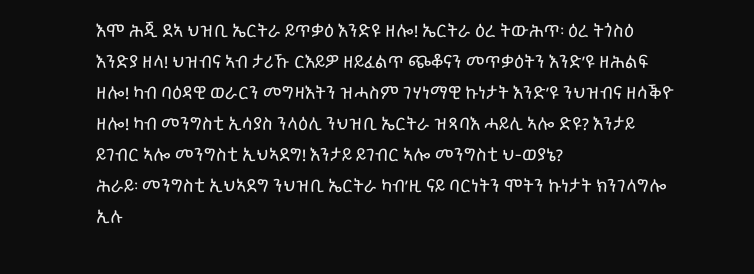እሞ ሕጂ ደኣ ህዝቢ ኤርትራ ይጥቃዕ እንድዩ ዘሎ! ኤርትራ ዕረ ትውሕጥ፡ ዕረ ትጎስዕ እንድያ ዘላ! ህዝብና ኣብ ታሪኹ ርእይዎ ዘይፈልጥ ጭቆናን መጥቃዕትን እንድ’ዩ ዘሕልፍ ዘሎ! ካብ ባዕዳዊ ወራርን መግዛእትን ዝሓስም ገሃነማዊ ኩነታት እንድ’ዩ ንህዝብና ዘሳቕዮ ዘሎ! ካብ መንግስቲ ኢሳያስ ንላዕሊ ንህዝቢ ኤርትራ ዝጻባእ ሓይሊ ኣሎ ድዩ? እንታይ ይገብር ኣሎ መንግስቲ ኢህኣደግ! እንታይ ይገብር ኣሎ መንግስቲ ህ-ወያኔ?
ሕራይ፡ መንግስቲ ኢህኣደግ ንህዝቢ ኤርትራ ካብ’ዚ ናይ ባርነትን ሞትን ኩነታት ክንገላግሎ ኢሉ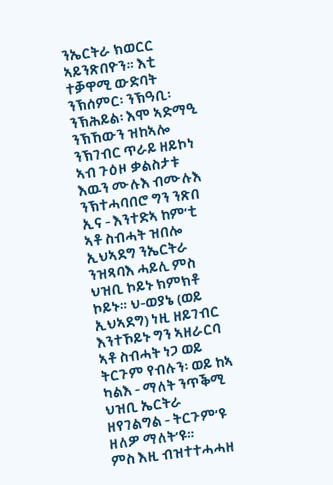ንኤርትራ ክወርር ኣይንጽበዮን። እቲ ተቓዋሚ ውድባት ንኽሰምር፡ ንኽዓቢ፡ ንኽሕይል፡ እሞ ኣድማዒ ንኽኸውን ዝከኣሎ ንኽገብር ጥራይ ዘይኮነ ኣብ ጉዕዞ ቃልስታቱ እዉን ሙሉእ ብሙሉእ ንኽተሓባበሮ ግን ንጽበ ኢና - እንተድኣ ከም’ቲ ኣቶ ስብሓት ዝበሎ ኢህኣደግ ንኤርትራ ንዝጻባእ ሓይሊ ምስ ህዝቢ ኮይኑ ክምክቶ ኮይኑ። ህ-ወያኔ (ወይ ኢህኣደግ) ነዚ ዘይገብር እንተኾይኑ ግን ኣዘራርባ ኣቶ ስብሓት ነጋ ወይ ትርጉም የብሉን፡ ወይ ከኣ ካልእ - ማለት ንጥቕሚ ህዝቢ ኤርትራ ዘየገልግል - ትርጉም’ዩ ዘለዎ ማለት’ዩ።
ምስ እዚ ብዝተተሓሓዘ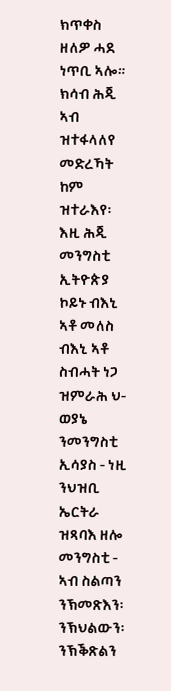ክጥቀስ ዘለዎ ሓደ ነጥቢ ኣሎ። ክሳብ ሕጂ ኣብ ዝተፋላለየ መድረኻት ከም ዝተራእየ፡ እዚ ሕጂ መንግስቲ ኢትዮጵያ ኮይኑ ብእኒ ኣቶ መለስ ብእኒ ኣቶ ስብሓት ነጋ ዝምራሕ ህ-ወያኔ ንመንግስቲ ኢሳያስ - ነዚ ንህዝቢ ኤርትራ ዝጻባእ ዘሎ መንግስቲ - ኣብ ስልጣን ንኽመጽእን፡ ንኽህልውን፡ ንኽቕጽልን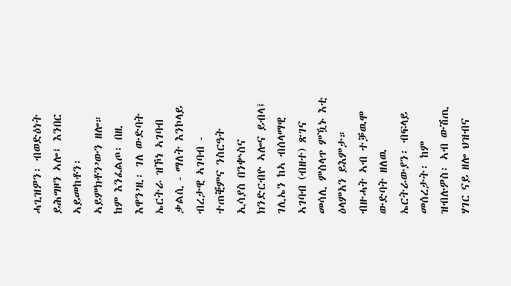ሓጊዝዎን፡ ብወድዕነት ይሕግዞን ኣሎ፤ እንበር ኣይመከቶን፡ ኣይምክቶን’ውን ዘሎ።
ከም እንፈልጦ፡ በዚ እዋን’ዚ፡ ገለ ውድባት ኤርትራ ዝኾነ ኣገባብ ቃልሲ - ማለት እንኮላይ ብረታዊ ኣገባብ - ተጠቒምና ንስርዓት ኢሳያስ በንቍስና ክንድርብዮ ኣሎና ይብላ፤ ገሊኤን ከኣ ብሰላማዊ ኣገባብ (ብዘተ) ጽገና መሳሊ ምስላጥ ምዃኑ እቲ ዕላምአን ይእምታ።
ብዙሓት ኣብ ተቓዉሞ ውድባት ዘለዉ ኤርትራውያን፡ ብፍላይ መሰረታት፡ ከም ዝብሉዎስ፡ ኣብ ውሽጢ ሃገር ናይ ዘሎ ህዝብና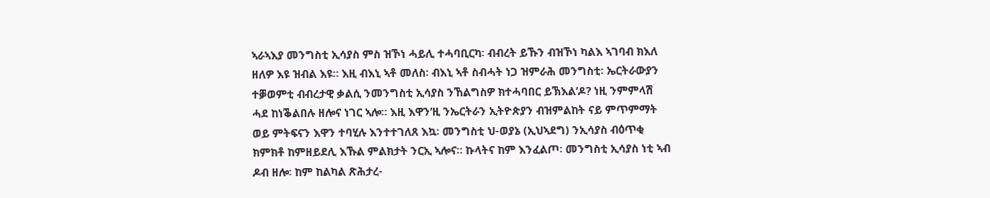ኣራኣእያ መንግስቲ ኢሳያስ ምስ ዝኾነ ሓይሊ ተሓባቢርካ፡ ብብረት ይኹን ብዝኾነ ካልእ ኣገባብ ክእለ ዘለዎ እዩ ዝብል እዩ። እዚ ብእኒ ኣቶ መለስ፡ ብእኒ ኣቶ ስብሓት ነጋ ዝምራሕ መንግስቲ፡ ኤርትራውያን ተቓወምቲ ብብረታዊ ቃልሲ ንመንግስቲ ኢሳያስ ንኸልግስዎ ክተሓባበር ይኽእል’ዶ? ነዚ ንምምላሽ ሓደ ከነቕልበሉ ዘሎና ነገር ኣሎ። እዚ እዋን’ዚ ንኤርትራን ኢትዮጵያን ብዝምልከት ናይ ምጥምማት ወይ ምትፍናን እዋን ተባሂሉ እንተተገለጸ እኳ፡ መንግስቲ ህ-ወያኔ (ኢህኣደግ) ንኢሳያስ ብዕጥቂ ክምክቶ ከምዘይደሊ እኹል ምልክታት ንርኢ ኣሎና። ኩላትና ከም እንፈልጦ፡ መንግስቲ ኢሳያስ ነቲ ኣብ ዶብ ዘሎ፡ ከም ከልካል ጽሕታረ-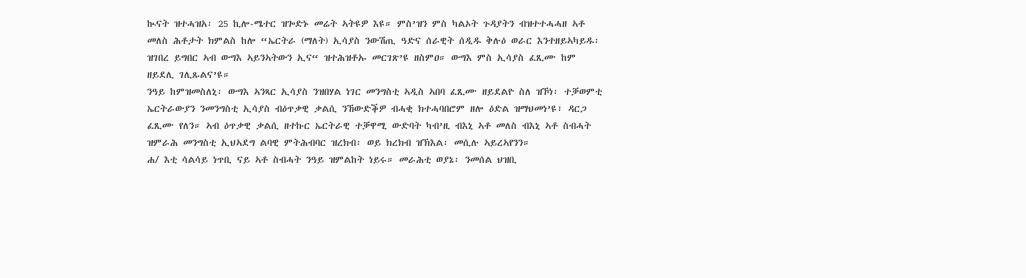ኲናት ዝተሓዝአ፡ 25 ኪሎ-ሜተር ዝጐድኑ መሬት ኣትዩዎ እዩ። ምስ’ዝን ምስ ካልኦት ጉዳያትን ብዝተተሓሓዘ ኣቶ መለስ ሕቶታት ክምልስ ከሎ “ኤርትራ (ማለት) ኢሳያስ ንውሽጢ ዓድና ሰራዊት ሰዲዱ ቅሉዕ ወራር እንተዘይኣካይዱ፡ ዝገበረ ይግበር ኣብ ውግእ ኣይንኣትውን ኢና“ ዝተሕዝቶኡ መርገጽ’ዩ ዘስምዐ። ውግእ ምስ ኢሳያስ ፈጺሙ ከም ዘይደሊ ገሊጹልና’ዩ።
ንዓይ ከምዝመስለኒ፡ ውግእ ኣንጻር ኢሳያስ ንዝበሃል ነገር መንግስቲ ኣዲስ ኣበባ ፈጺሙ ዘይደልዮ ስለ ዝኾነ፡ ተቓወምቲ ኤርትራውያን ንመንግስቲ ኢሳያስ ብዕጥቃዊ ቃልሲ ንኸውድቕዎ ብሓቂ ክተሓባበሮም ዘሎ ዕድል ዝማህመነ’ዩ፣ ዳርጋ ፈጺሙ የለን። ኣብ ዕጥቃዊ ቃልሲ ዘተኩር ኤርትራዊ ተቓዋሚ ውድባት ካብ’ዚ ብእኒ ኣቶ መለስ ብእኒ ኣቶ ስብሓት ዝምራሕ መንግስቲ ኢህኣደግ ልባዊ ምትሕብባር ዝረክብ፡ ወይ ክረክብ ዝኽእል፡ መሲሉ ኣይረኣየንን።
ሐ/ እቲ ሳልሳይ ነጥቢ ናይ ኣቶ ስብሓት ንዓይ ዝምልከት ነይሩ። መራሕቲ ወያኔ፡ ንመሰል ህዝቢ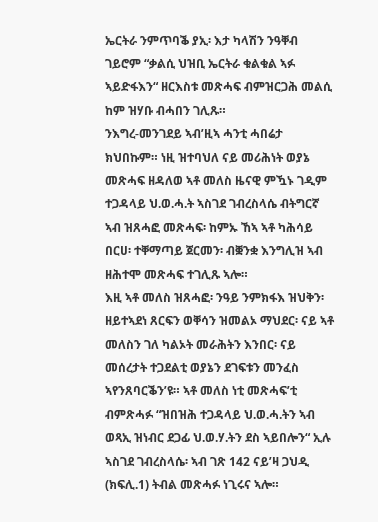ኤርትራ ንምጥባቕ ያኢ፡ እታ ካላሽን ንዓቐብ ገይሮም “ቃልሲ ህዝቢ ኤርትራ ቁልቁል ኣፉ ኣይድፋእን“ ዘርእስቱ መጽሓፍ ብምዝርጋሕ መልሲ ከም ዝሃቡ ብሓበን ገሊጹ።
ንእግረ-መንገደይ ኣብ’ዚኣ ሓንቲ ሓበሬታ ክህበኩም። ነዚ ዝተባህለ ናይ መሪሕነት ወያኔ መጽሓፍ ዘዳለወ ኣቶ መለስ ዜናዊ ምዃኑ ገዲም ተጋዳላይ ህ.ወ.ሓ.ት ኣስገደ ገብረስላሴ ብትግርኛ ኣብ ዝጸሓፎ መጽሓፍ፡ ከምኡ ኸኣ ኣቶ ካሕሳይ በርሀ፡ ተቐማጣይ ጀርመን፡ ብቛንቋ እንግሊዝ ኣብ ዘሕተሞ መጽሓፍ ተገሊጹ ኣሎ።
እዚ ኣቶ መለስ ዝጸሓፎ፡ ንዓይ ንምክፋእ ዝህቅን፡ ዘይተኣደነ ጸርፍን ወቐሳን ዝመልኦ ማህደር፡ ናይ ኣቶ መለስን ገለ ካልኦት መራሕትን እንበር፡ ናይ መሰረታት ተጋደልቲ ወያኔን ደገፍቱን መንፈስ ኣየንጸባርቕን’ዩ። ኣቶ መለስ ነቲ መጽሓፍ’ቲ ብምጽሓፉ “ዝበዝሕ ተጋዳላይ ህ.ወ.ሓ.ትን ኣብ ወጻኢ ዝነብር ደጋፊ ህ.ወ.ሃ.ትን ደስ ኣይበሎን“ ኢሉ ኣስገደ ገብረስላሴ፡ ኣብ ገጽ 142 ናይ’ዛ ጋህዲ (ክፍሊ.1) ትብል መጽሓፉ ነጊሩና ኣሎ።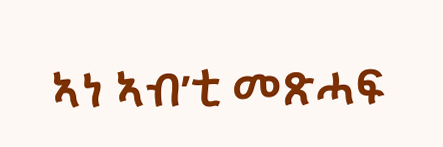ኣነ ኣብ’ቲ መጽሓፍ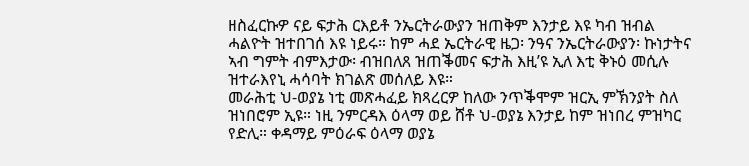ዘስፈርኩዎ ናይ ፍታሕ ርእይቶ ንኤርትራውያን ዝጠቅም እንታይ እዩ ካብ ዝብል ሓልዮት ዝተበገሰ እዩ ነይሩ። ከም ሓደ ኤርትራዊ ዜጋ፡ ንዓና ንኤርትራውያን፡ ኩነታትና ኣብ ግምት ብምእታው፡ ብዝበለጸ ዝጠቕመና ፍታሕ እዚ’ዩ ኢለ እቲ ቅኑዕ መሲሉ ዝተራእየኒ ሓሳባት ክገልጽ መሰለይ እዩ።
መራሕቲ ህ-ወያኔ ነቲ መጽሓፈይ ክጻረርዎ ከለው ንጥቕሞም ዝርኢ ምኽንያት ስለ ዝነበሮም ኢዩ። ነዚ ንምርዳእ ዕላማ ወይ ሸቶ ህ-ወያኔ እንታይ ከም ዝነበረ ምዝካር የድሊ። ቀዳማይ ምዕራፍ ዕላማ ወያኔ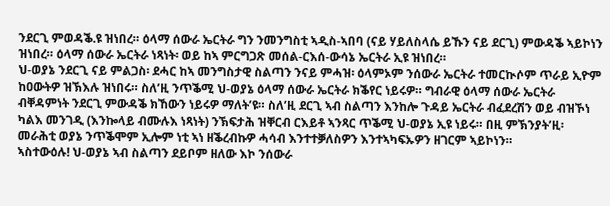ንደርጊ ምወዳቕ.ዩ ዝነበረ። ዕላማ ሰውራ ኤርትራ ግን ንመንግስቲ ኣዲስ-ኣበባ (ናይ ሃይለስላሴ ይኹን ናይ ደርጊ) ምውዳቕ ኣይኮነን ዝነበረ። ዕላማ ሰውራ ኤርትራ ነጻነት፡ ወይ ከኣ ምርግጋጽ መሰል-ርእሰ-ውሳኔ ኤርትራ ኢዩ ዝነበረ።
ህ-ወያኔ ንደርጊ ናይ ምልጋስ፡ ደሓር ከኣ መንግስታዊ ስልጣን ንናይ ምሓዝ፡ ዕላምኦም ንሰውራ ኤርትራ ተመርኲሶም ጥራይ ኢዮም ከዐውትዎ ዝኽእሉ ዝነበሩ። ስለ’ዚ ንጥቕሚ ህ-ወያኔ ዕላማ ሰውራ ኤርትራ ክቕየር ነይሩዎ። ግብራዊ ዕላማ ሰውራ ኤርትራ ብቐዳምነት ንደርጊ ምውዳቕ ክኸውን ነይሩዎ ማለት’ዩ። ስለ’ዚ ደርጊ ኣብ ስልጣን እንከሎ ጉዳይ ኤርትራ ብፈደረሽን ወይ ብዝኾነ ካልእ መንገዲ (እንኰላይ ብሙሉእ ነጻነት) ንኽፍታሕ ዝቐርብ ርእይቶ ኣንጻር ጥቕሚ ህ-ወያኔ ኢዩ ነይሩ። በዚ ምኽንያት’ዚ፡ መራሕቲ ወያኔ ንጥቕሞም ኢሎም ነቲ ኣነ ዘቕረብኩዎ ሓሳብ እንተተቓለስዎን እንተኣካፍኡዎን ዘገርም ኣይኮነን።
ኣስተውዕሉ! ህ-ወያኔ ኣብ ስልጣን ደይቦም ዘለው እኮ ንሰውራ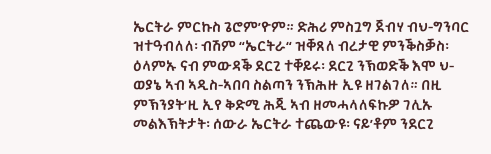ኤርትራ ምርኩስ ጌሮም’ዮም። ድሕሪ ምስጓግ ጀብሃ ብህ-ግንባር ዝተዓብለለ፡ ብሽም “ኤርትራ“ ዝቐጸለ ብረታዊ ምንቕስቓስ፡ ዕላምኡ ናብ ምውዳቕ ደርጊ ተቐይሩ፡ ደርጊ ንኽወድቕ እሞ ህ-ወያኔ ኣብ ኣዲስ-ኣበባ ስልጣን ንኽሕዙ ኢዩ ዘገልገለ። በዚ ምኽንያት’ዚ ኢየ ቅድሚ ሕጂ ኣብ ዘመሓላለፍኩዎ ገሊኡ መልእኽትታት፡ ሰውራ ኤርትራ ተጨውዩ፡ ናይ’ቶም ንደርጊ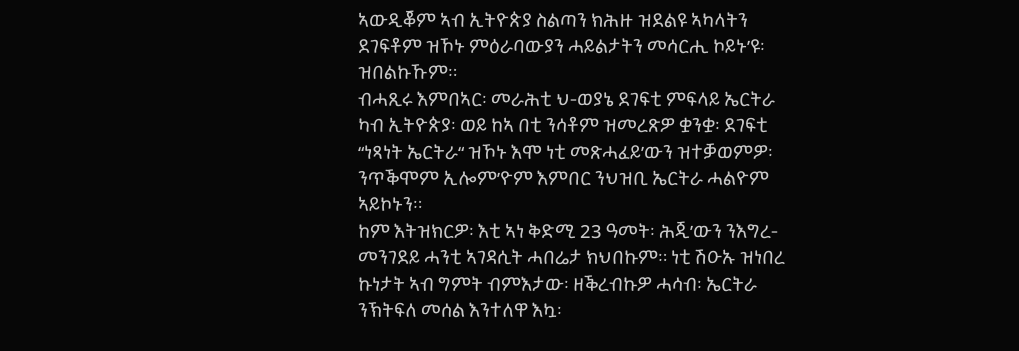ኣውዲቖም ኣብ ኢትዮጵያ ስልጣን ክሕዙ ዝደልዩ ኣካላትን ደገፍቶም ዝኾኑ ምዕራባውያን ሓይልታትን መሳርሒ ኮይኑ’ዩ፡ ዝበልኩኹም።
ብሓጺሩ እምበኣር፡ መራሕቲ ህ-ወያኔ ደገፍቲ ምፍላይ ኤርትራ ካብ ኢትዮጵያ፡ ወይ ከኣ በቲ ንሳቶም ዝመረጽዎ ቋንቋ፡ ደገፍቲ “ነጻነት ኤርትራ“ ዝኾኑ እሞ ነቲ መጽሓፈይ’ውን ዝተቓወምዎ፡ ንጥቕሞም ኢሎም’ዮም እምበር ንህዝቢ ኤርትራ ሓልዮም ኣይኮኑን።
ከም እትዝክርዎ፡ እቲ ኣነ ቅድሚ 23 ዓመት፡ ሕጂ’ውን ንእግረ-መንገደይ ሓንቲ ኣገዳሲት ሓበሬታ ክህበኩም። ነቲ ሽዑኡ ዝነበረ ኩነታት ኣብ ግምት ብምእታው፡ ዘቕረብኩዎ ሓሳብ፡ ኤርትራ ንኽትፍለ መሰል እንተለዋ እኳ፡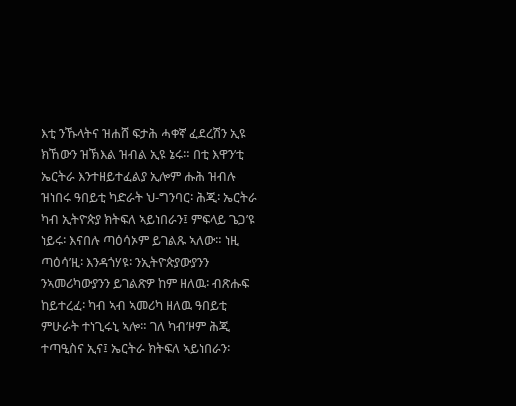እቲ ንኹላትና ዝሐሸ ፍታሕ ሓቀኛ ፈደረሽን ኢዩ ክኸውን ዝኽእል ዝብል ኢዩ ኔሩ። በቲ እዋን’ቲ ኤርትራ እንተዘይተፈልያ ኢሎም ሑሕ ዝብሉ ዝነበሩ ዓበይቲ ካድራት ህ-ግንባር፡ ሕጂ፡ ኤርትራ ካብ ኢትዮጵያ ክትፍለ ኣይነበራን፤ ምፍላይ ጌጋ’ዩ ነይሩ፡ እናበሉ ጣዕሳኦም ይገልጹ ኣለው። ነዚ ጣዕሳ’ዚ፡ እንዳጎሃዩ፡ ንኢትዮጵያውያንን ንኣመሪካውያንን ይገልጽዎ ከም ዘለዉ፡ ብጽሑፍ ከይተረፈ፡ ካብ ኣብ ኣመሪካ ዘለዉ ዓበይቲ ምሁራት ተነጊሩኒ ኣሎ። ገለ ካብ’ዞም ሕጂ ተጣዒስና ኢና፤ ኤርትራ ክትፍለ ኣይነበራን፡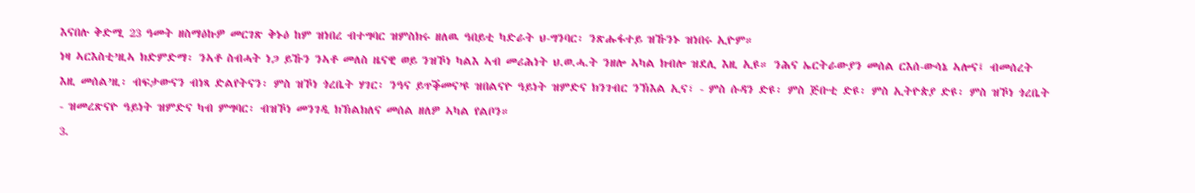እናበሉ ቅድሚ 23 ዓመት ዘስማዕኩዎ መርገጽ ቅኑዕ ከም ዝነበረ ብተግባር ዝምስክሩ ዘለዉ ዓበይቲ ካድራት ህ-ግንባር፡ ንጽሑፋተይ ዝኹንኑ ዝነበሩ ኢዮም።
ነዛ ኣርእስቲ’ዚኣ ክድምድማ፡ ንኣቶ ስብሓት ነጋ ይኹን ንኣቶ መለስ ዜናዊ ወይ ንዝኾነ ካልእ ኣብ መሪሕነት ህ.ወ.ሓ.ት ንዘሎ ኣካል ክብሎ ዝደሊ እዚ ኢዩ። ንሕና ኤርትራውያን መሰል ርእሰ-ውሳኔ ኣሎና፤ ብመሰረት እዚ መሰል’ዚ፡ ብፍታውናን ብነጻ ድልየትናን፡ ምስ ዝኾነ ጎረቤት ሃገር፡ ንዓና ይጥቕመና’ዩ ዝበልናዮ ዓይነት ዝምድና ክንገብር ንኽእል ኢና፣ - ምስ ሱዳን ድዩ፡ ምስ ጅቡቲ ድዩ፡ ምስ ኢትዮጵያ ድዩ፡ ምስ ዝኾነ ጎረቤት - ዝመረጽናዮ ዓይነት ዝምድና ካብ ምግባር፡ ብዝኾነ መንገዲ ክኽልክለና መሰል ዘለዎ ኣካል የልቦን።
3.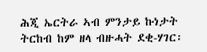ሕጂ ኤርትራ ኣብ ምንታይ ኩነታት ትርከብ ከም ዘላ ብዙሓት ደቂ-ሃገር፡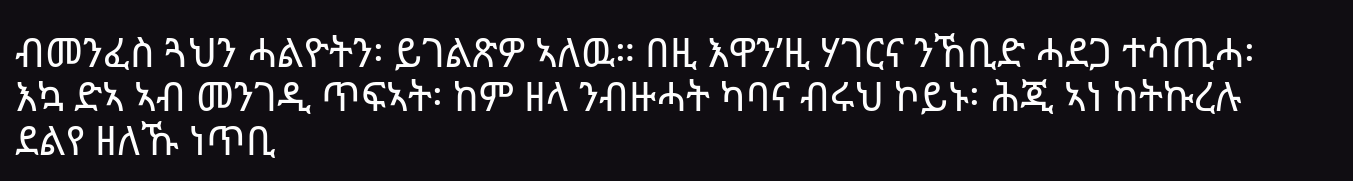ብመንፈስ ጓህን ሓልዮትን፡ ይገልጽዎ ኣለዉ። በዚ እዋን’ዚ ሃገርና ንኸቢድ ሓደጋ ተሳጢሓ፡ እኳ ድኣ ኣብ መንገዲ ጥፍኣት፡ ከም ዘላ ንብዙሓት ካባና ብሩህ ኮይኑ፡ ሕጂ ኣነ ከትኩረሉ ደልየ ዘለኹ ነጥቢ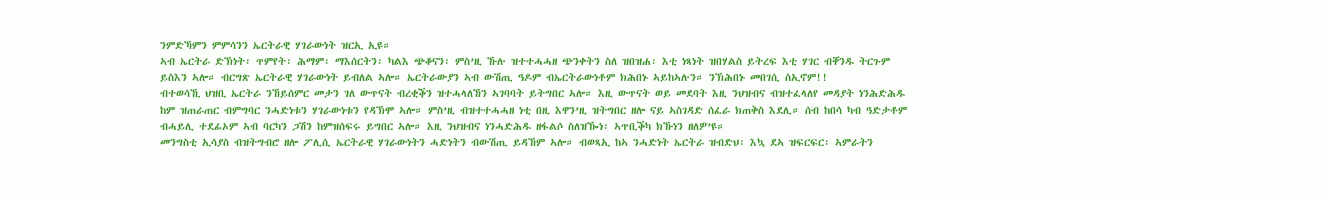ንምድኻምን ምምሳንን ኤርትራዊ ሃገራውነት ዝርኢ ኢዩ።
ኣብ ኤርትራ ድኽነት፡ ጥምየት፡ ሕማም፡ ማእሰርትን፡ ካልእ ጭቆናን፡ ምስ’ዚ ኹሉ ዝተተሓሓዘ ጭንቀትን ስለ ዝበዝሐ፡ እቲ ነጻነት ዝበሃልስ ይትረፍ እቲ ሃገር ብቐንዱ ትርጉም ይስእን ኣሎ። ብርግጽ ኤርትራዊ ሃገራውነት ይብለል ኣሎ። ኤርትራውያን ኣብ ውሽጢ ዓዶም ብኤርትራውነቶም ክሕበኑ ኣይከኣሉን። ንኽሕበኑ መበገሲ ስኢኖም!!
ብተወሳኺ ህዝቢ ኤርትራ ንኸይሰምር መታን ገለ ውጥናት ብረቂቕን ዝተሓላለኸን ኣገባባት ይትግበር ኣሎ። እዚ ውጥናት ወይ መደባት እዚ ንህዝብና ብዝተፈላለየ መዳያት ነንሕድሕዱ ከም ዝጠራጠር ብምግባር ንሓድነቱን ሃገራውነቱን የዳኽሞ ኣሎ። ምስ’ዚ ብዝተተሓሓዘ ነቲ በዚ እዋን’ዚ ዝትግበር ዘሎ ናይ ኣስገዳድ ሰፈራ ክጠቅስ እደሊ። ሰብ ከበሳ ካብ ዓድታቶም ብሓይሊ ተደፊኦም ኣብ ባርካን ጋሽን ከምዝሰፍሩ ይግበር ኣሎ። እዚ ንህዝብና ነንሓድሕዱ ዘፋልሶ ስለዝዀነ፡ ኣጥቢቕካ ክኹነን ዘለዎ’ዩ።
መንግስቲ ኢሳያስ ብዝትግብሮ ዘሎ ፖሊሲ ኤርትራዊ ሃገራውነትን ሓድነትን ብውሽጢ ይዳኸም ኣሎ። ብወጻኢ ከኣ ንሓድነት ኤርትራ ዝብድህ፡ እኳ ደኣ ዝፍርፍር፡ ኣምራትን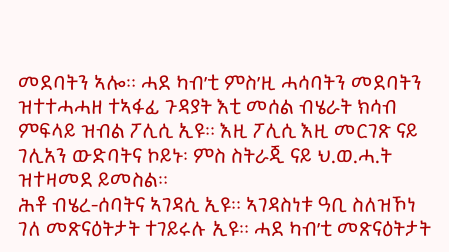መደባትን ኣሎ። ሓደ ካብ’ቲ ምስ’ዚ ሓሳባትን መደባትን ዝተተሓሓዘ ተኣፋፊ ጉዳያት እቲ መሰል ብሄራት ክሳብ ምፍላይ ዝብል ፖሊሲ ኢዩ። እዚ ፖሊሲ እዚ መርገጽ ናይ ገሊአን ውድባትና ኮይኑ፡ ምስ ስትራጂ ናይ ህ.ወ.ሓ.ት ዝተዛመደ ይመስል።
ሕቶ ብሄረ-ሰባትና ኣገዳሲ ኢዩ። ኣገዳስነቱ ዓቢ ስለዝኾነ ገለ መጽናዕትታት ተገይሩሉ ኢዩ። ሓደ ካብ’ቲ መጽናዕትታት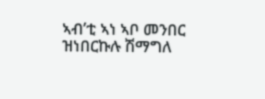ኣብ’ቲ ኣነ ኣቦ መንበር ዝነበርኩሉ ሽማግለ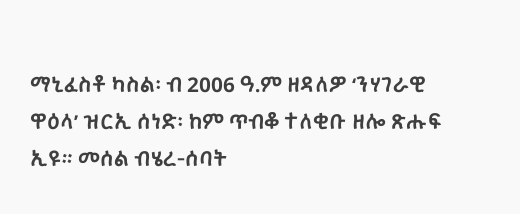ማኒፈስቶ ካስል፡ ብ 2006 ዓ.ም ዘዳለዎ ‘ንሃገራዊ ዋዕላ’ ዝርኢ ሰነድ፡ ከም ጥብቆ ተለቂቡ ዘሎ ጽሑፍ ኢዩ። መሰል ብሄረ-ሰባት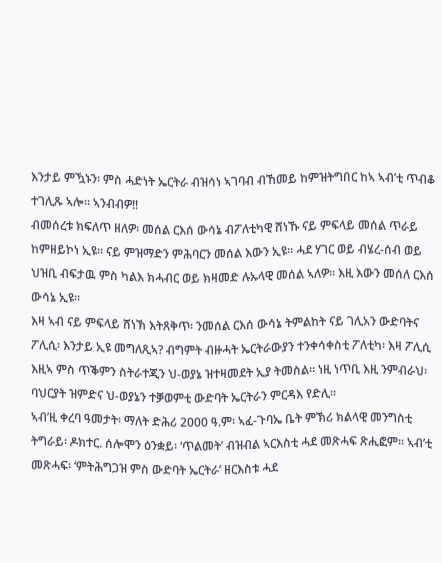እንታይ ምዃኑን፡ ምስ ሓድነት ኤርትራ ብዝሳነ ኣገባብ ብኸመይ ከምዝትግበር ከኣ ኣብ’ቲ ጥብቆ ተገሊጹ ኣሎ። ኣንብብዎ!!
ብመሰረቱ ክፍለጥ ዘለዎ፡ መሰል ርእሰ ውሳኔ ብፖለቲካዊ ሸነኹ ናይ ምፍላይ መሰል ጥራይ ከምዘይኮነ ኢዩ። ናይ ምዝማድን ምሕባርን መሰል እውን ኢዩ። ሓደ ሃገር ወይ ብሄረ-ሰብ ወይ ህዝቢ ብፍታዉ ምስ ካልእ ክሓብር ወይ ክዛመድ ሉኡላዊ መሰል ኣለዎ። እዚ እውን መሰለ ርእሰ ውሳኔ ኢዩ።
እዛ ኣብ ናይ ምፍላይ ሸነኽ እትጸቅጥ፡ ንመሰል ርእሰ ውሳኔ ትምልከት ናይ ገሊአን ውድባትና ፖሊሲ፡ እንታይ ኢዩ መግለጺኣ? ብግምት ብዙሓት ኤርትራውያን ተንቀሳቀስቲ ፖለቲካ፡ እዛ ፖሊሲ እዚኣ ምስ ጥቕምን ስትራተጂን ህ-ወያኔ ዝተዛመደት ኢያ ትመስል። ነዚ ነጥቢ እዚ ንምብራህ፡ ባህርያት ዝምድና ህ-ወያኔን ተቓወምቲ ውድባት ኤርትራን ምርዳእ የድሊ።
ኣብ’ዚ ቀረባ ዓመታት፡ ማለት ድሕሪ 2000 ዓ.ም፡ ኣፈ-ጉባኤ ቤት ምኽሪ ክልላዊ መንግስቲ ትግራይ፡ ዶክተር. ሰሎሞን ዕንቋይ፡ ‘ጥልመት’ ብዝብል ኣርእስቲ ሓደ መጽሓፍ ጽሒፎም። ኣብ’ቲ መጽሓፍ፡ ‘ምትሕግጋዝ ምስ ውድባት ኤርትራ’ ዘርእስቱ ሓደ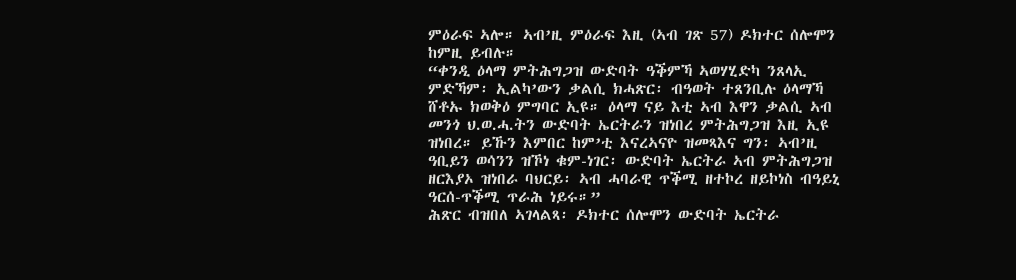ምዕራፍ ኣሎ። ኣብ’ዚ ምዕራፍ እዚ (ኣብ ገጽ 57) ዶክተር ሰሎሞን ከምዚ ይብሉ።
“ቀንዲ ዕላማ ምትሕግጋዝ ውድባት ዓቕምኻ ኣወሃሂድካ ንጸላኢ ምድኻም፡ ኢልካ’ውን ቃልሲ ክሓጽር፡ ብዓወት ተጸንቢሉ ዕላማኻ ሸቶኡ ክወቅዕ ምግባር ኢዩ። ዕላማ ናይ እቲ ኣብ እዋን ቃልሲ ኣብ መንጎ ህ.ወ.ሓ.ትን ውድባት ኤርትራን ዝነበረ ምትሕግጋዝ እዚ ኢዩ ዝነበረ። ይኹን እምበር ከም’ቲ እናረኣናዮ ዝመጻእና ግን፡ ኣብ’ዚ ዓቢይን ወሳንን ዝኾነ ቁም-ነገር፡ ውድባት ኤርትራ ኣብ ምትሕግጋዝ ዘርእያኦ ዝነበራ ባህርይ፡ ኣብ ሓባራዊ ጥቕሚ ዘተኮረ ዘይኮነስ ብዓይኒ ዓርሰ-ጥቕሚ ጥራሕ ነይሩ።”
ሕጽር ብዝበለ ኣገላልጻ፡ ዶክተር ሰሎሞን ውድባት ኤርትራ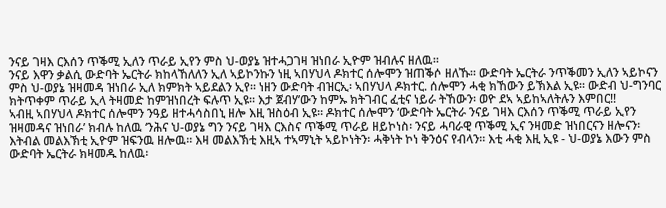ንናይ ገዛእ ርእሰን ጥቕሚ ኢለን ጥራይ ኢየን ምስ ህ-ወያኔ ዝተሓጋገዛ ዝነበራ ኢዮም ዝብሉና ዘለዉ።
ንናይ እዋን ቃልሲ ውድባት ኤርትራ ክከላኸለለን ኢለ ኣይኮንኩን ነዚ ኣበሃህላ ዶክተር ሰሎሞን ዝጠቕሶ ዘለኹ። ውድባት ኤርትራ ንጥቕመን ኢለን ኣይኮናን ምስ ህ-ወያኔ ዝዛመዳ ዝነበራ ኢለ ክምክት ኣይደልን ኢየ። ነዘን ውድባት ብዝርኢ፡ ኣበሃህላ ዶክተር. ሰሎሞን ሓቂ ክኸውን ይኽእል ኢዩ። ውድብ ህ-ግንባር ክትጥቀም ጥራይ ኢላ ትዛመድ ከምዝነበረት ፍሉጥ ኢዩ። እታ ጀብሃ’ውን ከምኡ ክትገብር ፈቲና ነይራ ትኸውን፡ ወዮ ደኣ ኣይከኣለትሉን እምበር!!
ኣብዚ ኣበሃህላ ዶክተር ሰሎሞን ንዓይ ዘተሓሳስበኒ ዘሎ እዚ ዝስዕብ ኢዩ። ዶክተር ሰሎሞን ‘ውድባት ኤርትራ ንናይ ገዛእ ርእሰን ጥቕሚ ጥራይ ኢየን ዝዛመዳና ዝነበራ’ ክብሉ ከለዉ ‘ንሕና ህ-ወያኔ ግን ንናይ ገዛእ ርእስና ጥቕሚ ጥራይ ዘይኮነስ፡ ንናይ ሓባራዊ ጥቕሚ ኢና ንዛመድ ዝነበርናን ዘሎናን፡ እትብል መልእኽቲ ኢዮም ዝፍንዉ ዘሎዉ። እዛ መልእኽቲ እዚኣ ተኣማኒት ኣይኮነትን፡ ሓቅነት ኮነ ቅንዕና የብላን። እቲ ሓቂ እዚ ኢዩ - ህ-ወያኔ እውን ምስ ውድባት ኤርትራ ክዛመዱ ከለዉ፡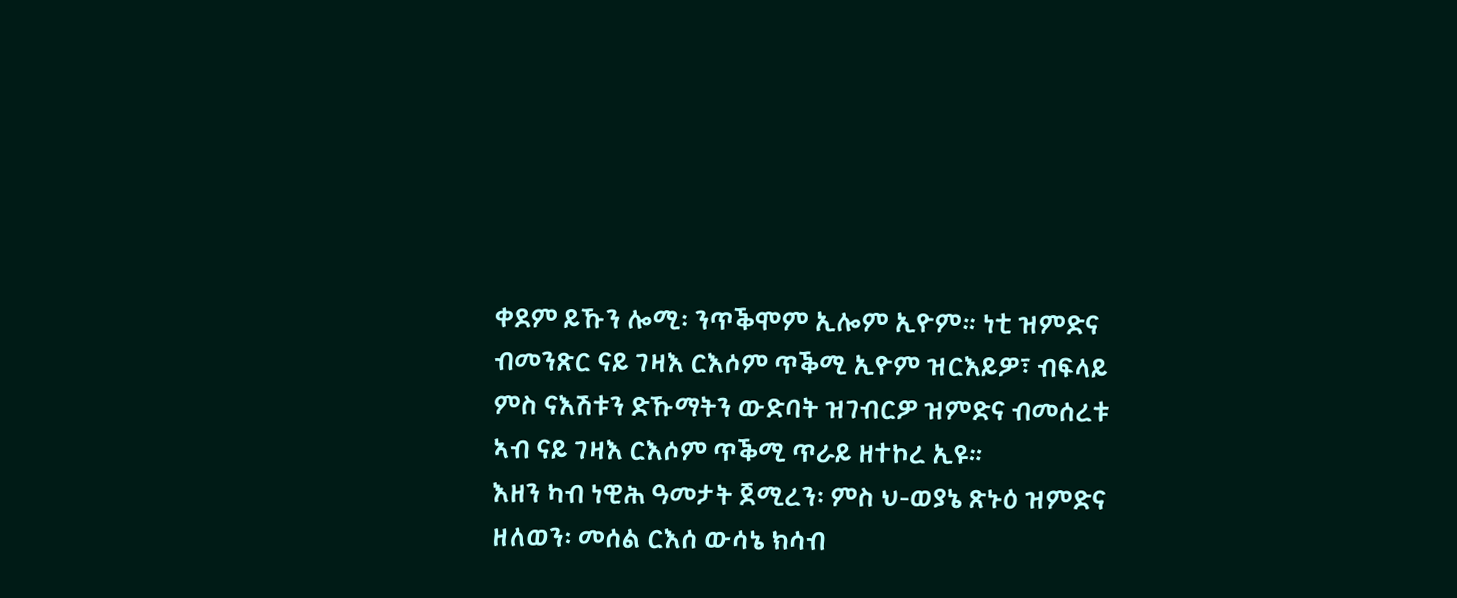ቀደም ይኹን ሎሚ፡ ንጥቕሞም ኢሎም ኢዮም። ነቲ ዝምድና ብመንጽር ናይ ገዛእ ርእሶም ጥቕሚ ኢዮም ዝርእይዎ፣ ብፍላይ ምስ ናእሽቱን ድኹማትን ውድባት ዝገብርዎ ዝምድና ብመሰረቱ ኣብ ናይ ገዛእ ርእሶም ጥቕሚ ጥራይ ዘተኮረ ኢዩ።
እዘን ካብ ነዊሕ ዓመታት ጀሚረን፡ ምስ ህ-ወያኔ ጽኑዕ ዝምድና ዘለወን፡ መሰል ርእሰ ውሳኔ ክሳብ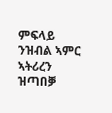ምፍላይ ንዝብል ኣምር ኣትሪረን ዝጣበቓ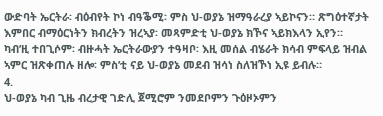ውድባት ኤርትራ፡ ብዕብየት ኮነ ብዓቕሚ፡ ምስ ህ-ወያኔ ዝማዓራረያ ኣይኮናን። ጽግዕተኛታት እምበር ብማዕርነትን ክብረትን ዝረኣያ፡ መጻምድቲ ህ-ወያኔ ክኾና ኣይክእላን ኢየን። ካብ’ዚ ተበጊሶም፡ ብዙሓት ኤርትራውያን ተዓዛቦ፡ እዚ መሰል ብሄራት ክሳብ ምፍላይ ዝብል ኣምር ዝጽቀጠሉ ዘሎ፡ ምስ’ቲ ናይ ህ-ወያኔ መደብ ዝሳነ ስለዝኾነ ኢዩ ይብሉ።
4.
ህ-ወያኔ ካብ ጊዜ ብረታዊ ገድሊ ጀሚሮም ንመደቦምን ጉዕዞኦምን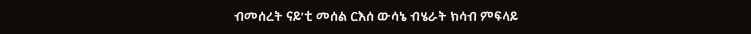ብመሰረት ናይ’ቲ መሰል ርእሰ ውሳኔ ብሄራት ክሳብ ምፍላይ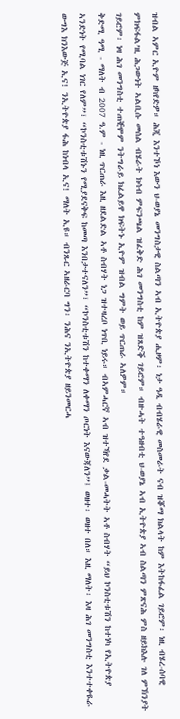ዝብል ኣምር ኢዮም ዘካየድዎ። ሕጂ እንተኾነ እውን ህ-ወያኔ መንግስታዊ ስልጣን ኣብ ኢትዮጵያ ሒዞም፡ ነታ ዓዲ ብብሄራዊ መስመራት ናብ ዝቖማ ክልላት ከም እትከፋፈል ገይሮም፡ ነዚ ብሄረ-ሰባዊ ምክፍፋል’ዚ ሕጋውነት ኣልቢሱ መሰል ብሄራት ክሳብ ምፍንጫል ዝፈቅድ ሕገ መንግስቲ ከም ዝጸድቕ ገይሮም። ብዙሓት ተዓዘብቲ ህ-ወያኔ ኣብ ኢትዮጵያ ኣብ ስልጣን ምጽናሕ ምስ ዘይክእሉ ገለ ምኽንያት ገይሮም፡ ነዛ ሕገ መንግስቲ ተጠቒሞም ንትግራይ ክፈልይዋ ክፍትኑ ኢዮም ዝብል ግምት ወይ ጥርጠራ ኣለዎም።
ቅድሚ ዓሚ - ማለት ብ 2007 ዓ.ም - ነዚ ጥርጠራ እዚ ዘደልድል ኣቶ ስብሃት ነጋ ዝተዛረቦ ነጥቢ ነይሩ። ብኣምሓርኛ ኣብ ዝተኻየደ ቃል-መሓትት ኣቶ ስብሃት “ይህ ኮንስቲቱሽን ከተነካ የኢትዮጵያ ኣንድነት የሚባል ነገር የለም”፣ “ኮንስቲቱሽኑን የሚያደናቅፍ ከመጣ እንበታተናለን”፣ “ኮንስቲቱሽን ከተቀማን ለቀማን ጦርነት እናውጃለን”፤ ወዘተ፡ ወዘተ በለ። እዚ ማለት፡ እዛ ሕገ መንግስቲ እንተተቀዪራ ውግእ ክንእውጅ ኢና! ንኢትዮጵያ ፋሕ ከነብላ ኢና! ማለት ኢዩ። ብንጹር ኣዘራርባ ግን፡ ንሕና ንኢትዮጵያ ዘይንመርሓ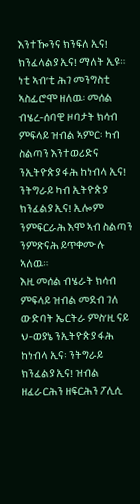እንተዀንና ክንፍለ ኢና! ክንፈላልያ ኢና! ማለት ኢዩ። ነቲ ኣብ’ቲ ሕገ መንግስቲ ኣስፊሮሞ ዘለዉ፡ መሰል ብሄረ-ሰባዊ ዞባታት ክሳብ ምፍላይ ዝብል ኣምር፡ ካብ ስልጣን እንተወሪድና ንኢትዮጵያ ፋሕ ከነብላ ኢና! ንትግራይ ካብ ኢትዮጵያ ክንፈልያ ኢና! ኢሎም ንምፍርራሕ እሞ ኣብ ስልጣን ንምጽናሕ ይጥቀሙሉ ኣለዉ።
እዚ መሰል ብሄራት ክሳብ ምፍላይ ዝብል መደብ ገለ ውድባት ኤርትራ ምስ’ዚ ናይ ህ-ወያኔ ንኢትዮጵያ ፋሕ ከነብላ ኢና፡ ንትግራይ ክንፈልያ ኢና! ዝብል ዘፈራርሕን ዘፍርሕን ፖሊሲ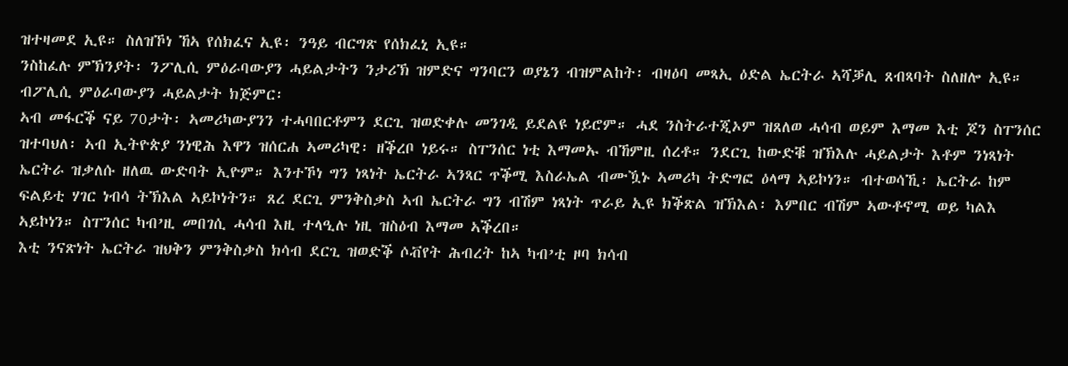ዝተዛመደ ኢዩ። ስለዝኾነ ኸኣ የሰክፈና ኢዩ፡ ንዓይ ብርግጽ የሰክፈኒ ኢዩ።
ንስከፈሉ ምኽንያት፡ ንፖሊሲ ምዕራባውያን ሓይልታትን ንታሪኽ ዝምድና ግንባርን ወያኔን ብዝምልከት፡ ብዛዕባ መጻኢ ዕድል ኤርትራ ኣሻቓሊ ጸብጻባት ስለዘሎ ኢዩ። ብፖሊሲ ምዕራባውያን ሓይልታት ክጅምር፡
ኣብ መፋርቕ ናይ 70ታት፡ ኣመሪካውያንን ተሓባበርቶምን ደርጊ ዝወድቀሉ መንገዲ ይደልዩ ነይሮም። ሓደ ንስትራተጂኦም ዝጸለወ ሓሳብ ወይም እማመ እቲ ጆን ስፐንሰር ዝተባህለ፡ ኣብ ኢትዮጵያ ንነዊሕ እዋን ዝሰርሐ ኣመሪካዊ፡ ዘቕረቦ ነይሩ። ስፐንሰር ነቲ እማመኡ ብኸምዚ ሰረቶ። ንደርጊ ከውድቑ ዝኽእሉ ሓይልታት እቶም ንነጻነት ኤርትራ ዝቃለሱ ዘለዉ ውድባት ኢዮም። እንተኾነ ግን ነጻነት ኤርትራ ኣንጻር ጥቕሚ እስራኤል ብሙዃኑ ኣመሪካ ትድግፎ ዕላማ ኣይኮነን። ብተወሳኺ፡ ኤርትራ ከም ፍልይቲ ሃገር ነብሳ ትኽእል ኣይኮነትን። ጸረ ደርጊ ምንቅስቃስ ኣብ ኤርትራ ግን ብሽም ነጻነት ጥራይ ኢዩ ክቕጽል ዝኽእል፡ እምበር ብሽም ኣውቶኖሚ ወይ ካልእ ኣይኮነን። ስፐንሰር ካብ’ዚ መበገሲ ሓሳብ እዚ ተላዒሉ ነዚ ዝስዕብ እማመ ኣቕረበ።
እቲ ንናጽነት ኤርትራ ዝህቅን ምንቅስቃስ ክሳብ ደርጊ ዝወድቕ ሶቭየት ሕብረት ከኣ ካብ’ቲ ዞባ ክሳብ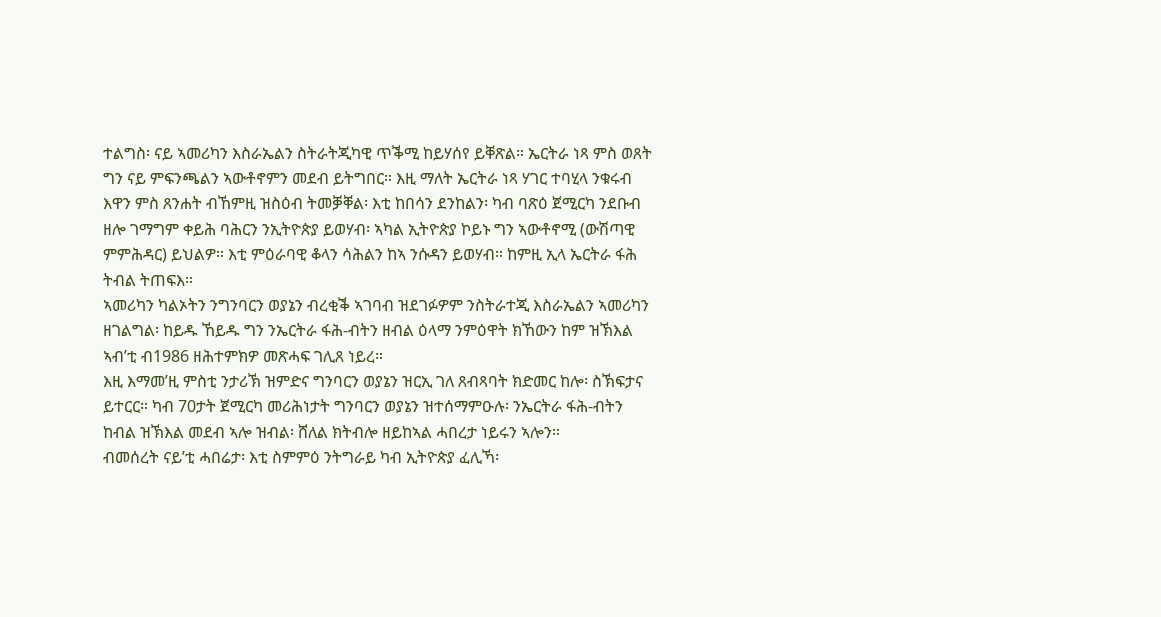ተልግስ፡ ናይ ኣመሪካን እስራኤልን ስትራትጂካዊ ጥቕሚ ከይሃሰየ ይቐጽል። ኤርትራ ነጻ ምስ ወጸት ግን ናይ ምፍንጫልን ኣውቶኖምን መደብ ይትግበር። እዚ ማለት ኤርትራ ነጻ ሃገር ተባሂላ ንቁሩብ እዋን ምስ ጸንሐት ብኸምዚ ዝስዕብ ትመቓቐል፡ እቲ ከበሳን ደንከልን፡ ካብ ባጽዕ ጀሚርካ ንደቡብ ዘሎ ገማግም ቀይሕ ባሕርን ንኢትዮጵያ ይወሃብ፡ ኣካል ኢትዮጵያ ኮይኑ ግን ኣውቶኖሚ (ውሽጣዊ ምምሕዳር) ይህልዎ። እቲ ምዕራባዊ ቆላን ሳሕልን ከኣ ንሱዳን ይወሃብ። ከምዚ ኢላ ኤርትራ ፋሕ ትብል ትጠፍእ።
ኣመሪካን ካልኦትን ንግንባርን ወያኔን ብረቂቕ ኣገባብ ዝደገፉዎም ንስትራተጂ እስራኤልን ኣመሪካን ዘገልግል፡ ከይዱ ኸይዱ ግን ንኤርትራ ፋሕ-ብትን ዘብል ዕላማ ንምዕዋት ክኸውን ከም ዝኽእል ኣብ’ቲ ብ1986 ዘሕተምክዎ መጽሓፍ ገሊጸ ነይረ።
እዚ እማመ’ዚ ምስቲ ንታሪኽ ዝምድና ግንባርን ወያኔን ዝርኢ ገለ ጸብጻባት ክድመር ከሎ፡ ስኽፍታና ይተርር። ካብ 70ታት ጀሚርካ መሪሕነታት ግንባርን ወያኔን ዝተሰማምዑሉ፡ ንኤርትራ ፋሕ-ብትን ከብል ዝኽእል መደብ ኣሎ ዝብል፡ ሸለል ክትብሎ ዘይከኣል ሓበረታ ነይሩን ኣሎን።
ብመሰረት ናይ’ቲ ሓበሬታ፡ እቲ ስምምዕ ንትግራይ ካብ ኢትዮጵያ ፈሊኻ፡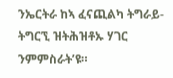ንኤርትራ ከኣ ፈናጪልካ ትግራይ-ትግርኚ ዝትሕዝቶኡ ሃገር ንምምስራት’ዩ።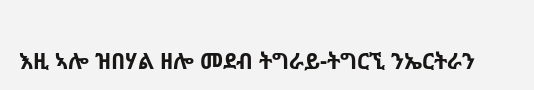እዚ ኣሎ ዝበሃል ዘሎ መደብ ትግራይ-ትግርኚ ንኤርትራን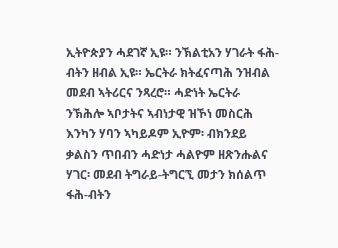ኢትዮጵያን ሓደገኛ ኢዩ። ንኽልቲአን ሃገራት ፋሕ-ብትን ዘብል ኢዩ። ኤርትራ ክትፈናጣሕ ንዝብል መደብ ኣትሪርና ንጻረሮ። ሓድነት ኤርትራ ንኽሕሎ ኣቦታትና ኣብነታዊ ዝኾነ መስርሕ እንካን ሃባን ኣካይዶም ኢዮም፡ ብክንደይ ቃልስን ጥበብን ሓድነታ ሓልዮም ዘጽንሑልና ሃገር፡ መደብ ትግራይ-ትግርኚ መታን ክሰልጥ ፋሕ-ብትን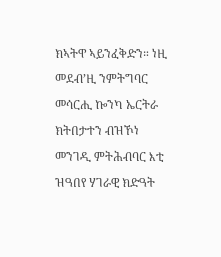ክኣትዋ ኣይንፈቅድን። ነዚ መደብ’ዚ ንምትግባር መሳርሒ ኰንካ ኤርትራ ክትበታተን ብዝኾነ መንገዲ ምትሕብባር እቲ ዝዓበየ ሃገራዊ ክድዓት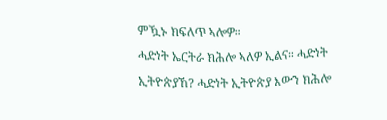ምዃኑ ክፍለጥ ኣሎዎ።
ሓድነት ኤርትራ ክሕሎ ኣለዎ ኢልና። ሓድነት ኢትዮጵያኸ? ሓድነት ኢትዮጵያ እውን ክሕሎ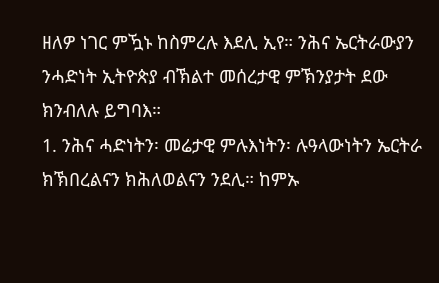ዘለዎ ነገር ምዃኑ ከስምረሉ እደሊ ኢየ። ንሕና ኤርትራውያን ንሓድነት ኢትዮጵያ ብኽልተ መሰረታዊ ምኽንያታት ደው ክንብለሉ ይግባእ።
1. ንሕና ሓድነትን፡ መሬታዊ ምሉእነትን፡ ሉዓላውነትን ኤርትራ ክኽበረልናን ክሕለወልናን ንደሊ። ከምኡ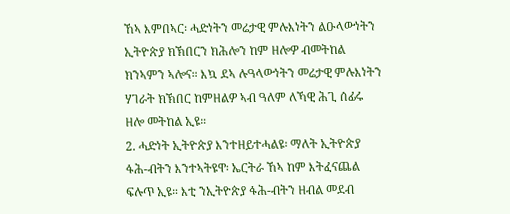ኸኣ እምበኣር፡ ሓድነትን መሬታዊ ምሉእነትን ልዑላውነትን ኢትዮጵያ ክኽበርን ክሕሎን ከም ዘሎዎ ብመትከል ክንኣምን ኣሎና። እኳ ደኣ ሉዓላውነትን መሬታዊ ምሉእነትን ሃገራት ክኽበር ከምዘልዎ ኣብ ዓለም ለኻዊ ሕጊ ሰፊሩ ዘሎ መትከል ኢዩ።
2. ሓድነት ኢትዮጵያ እንተዘይተሓልዩ፡ ማለት ኢትዮጵያ ፋሕ-ብትን እንተኣትዩዋ፡ ኤርትራ ኸኣ ከም እትፈናጨል ፍሉጥ ኢዩ። እቲ ንኢትዮጵያ ፋሕ-ብትን ዘብል መደብ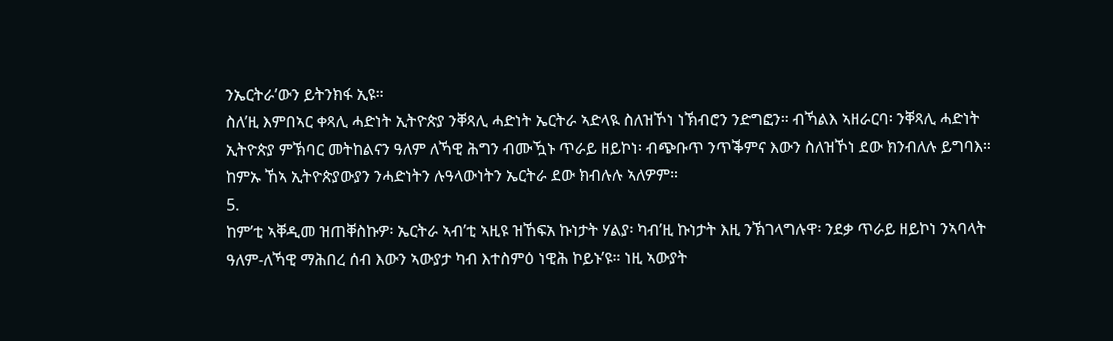ንኤርትራ’ውን ይትንክፋ ኢዩ።
ስለ’ዚ እምበኣር ቀጻሊ ሓድነት ኢትዮጵያ ንቐጻሊ ሓድነት ኤርትራ ኣድላዪ ስለዝኾነ ነኽብሮን ንድግፎን። ብኻልእ ኣዘራርባ፡ ንቐጻሊ ሓድነት ኢትዮጵያ ምኽባር መትከልናን ዓለም ለኻዊ ሕግን ብሙዃኑ ጥራይ ዘይኮነ፡ ብጭቡጥ ንጥቕምና እውን ስለዝኾነ ደው ክንብለሉ ይግባእ። ከምኡ ኸኣ ኢትዮጵያውያን ንሓድነትን ሉዓላውነትን ኤርትራ ደው ክብሉሉ ኣለዎም።
5.
ከም’ቲ ኣቐዲመ ዝጠቐስኩዎ፡ ኤርትራ ኣብ’ቲ ኣዚዩ ዝኸፍአ ኩነታት ሃልያ፡ ካብ’ዚ ኩነታት እዚ ንኽገላግሉዋ፡ ንደቃ ጥራይ ዘይኮነ ንኣባላት ዓለም-ለኻዊ ማሕበረ ሰብ እውን ኣውያታ ካብ እተስምዕ ነዊሕ ኮይኑ’ዩ። ነዚ ኣውያት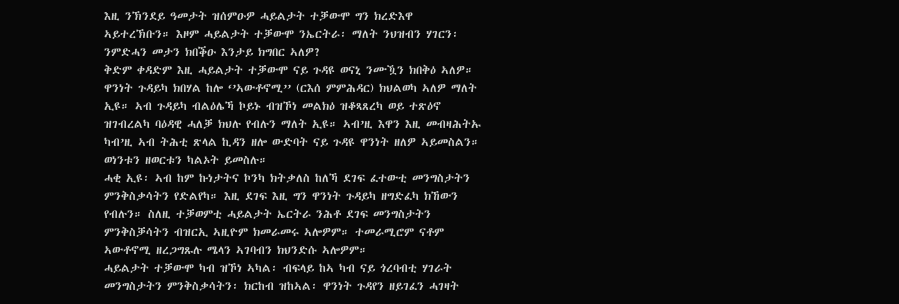እዚ ንኽንደይ ዓመታት ዝሰምዑዎ ሓይልታት ተቓውሞ ግን ክረድእዋ ኣይተረኽቡን። እዞም ሓይልታት ተቓውሞ ንኤርትራ፡ ማለት ንህዝብን ሃገርን፡ ንምድሓን መታን ክበቕዑ እንታይ ክግበር ኣለዎ?
ቅድም ቀዳድም እዚ ሓይልታት ተቓውሞ ናይ ጉዳዩ ወናኒ ንሙዃን ክበቅዕ ኣለዎ። ዋንነት ጉዳይካ ክበሃል ከሎ ‘’ኣውቶኖሚ’’ (ርእሰ ምምሕዳር) ክህልወካ ኣለዎ ማለት ኢዩ። ኣብ ጉዳይካ ብልዕሌኻ ኮይኑ ብዝኾነ መልክዕ ዝቆጻጸረካ ወይ ተጽዕኖ ዝገብረልካ ባዕዳዊ ሓለቓ ክህሉ የብሉን ማለት ኢዩ። ኣብ’ዚ እዋን እዚ መብዛሕትኡ ካብ’ዚ ኣብ ትሕቲ ጽላል ኪዳን ዘሎ ውድባት ናይ ጉዳዩ ዋንነት ዘለዎ ኣይመስልን። ወነንቱን ዘወርቱን ካልኦት ይመስሉ።
ሓቂ ኢዩ፡ ኣብ ከም ኩነታትና ኮንካ ክትቃለስ ከለኻ ደገፍ ፈተውቲ መንግስታትን ምንቅስቃሳትን የድልየካ። እዚ ደገፍ እዚ ግን ዋንነት ጉዳይካ ዘግድፈካ ክኸውን የብሉን። ስለዚ ተቓወምቲ ሓይልታት ኤርትራ ንሕቶ ደገፍ መንግስታትን ምንቅስቓሳትን ብዝርኢ ኣዚዮም ክመራመሩ ኣሎዎም። ተመራሚሮም ናቶም ኣውቶኖሚ ዘረጋግጹሉ ሜላን ኣገባብን ክህንድሱ ኣሎዎም።
ሓይልታት ተቓውሞ ካብ ዝኾነ ኣካል፡ ብፍላይ ከኣ ካብ ናይ ጎረባብቲ ሃገራት መንግስታትን ምንቅስቃሳትን፡ ክርከብ ዝከኣል፡ ዋንነት ጉዳየን ዘይገፈን ሓገዛት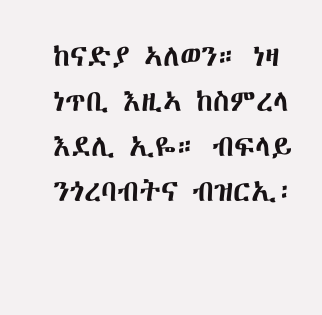ከናድያ ኣለወን። ነዛ ነጥቢ እዚኣ ከስምረላ እደሊ ኢዬ። ብፍላይ ንጎረባብትና ብዝርኢ፡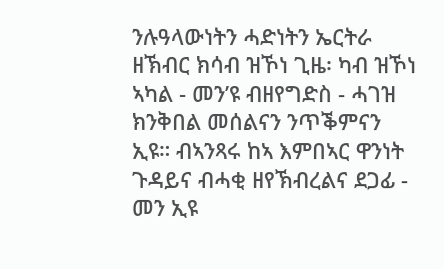ንሉዓላውነትን ሓድነትን ኤርትራ ዘኽብር ክሳብ ዝኾነ ጊዜ፡ ካብ ዝኾነ ኣካል - መን’ዩ ብዘየግድስ - ሓገዝ ክንቅበል መሰልናን ንጥቕምናን ኢዩ። ብኣንጻሩ ከኣ እምበኣር ዋንነት ጉዳይና ብሓቂ ዘየኽብረልና ደጋፊ - መን ኢዩ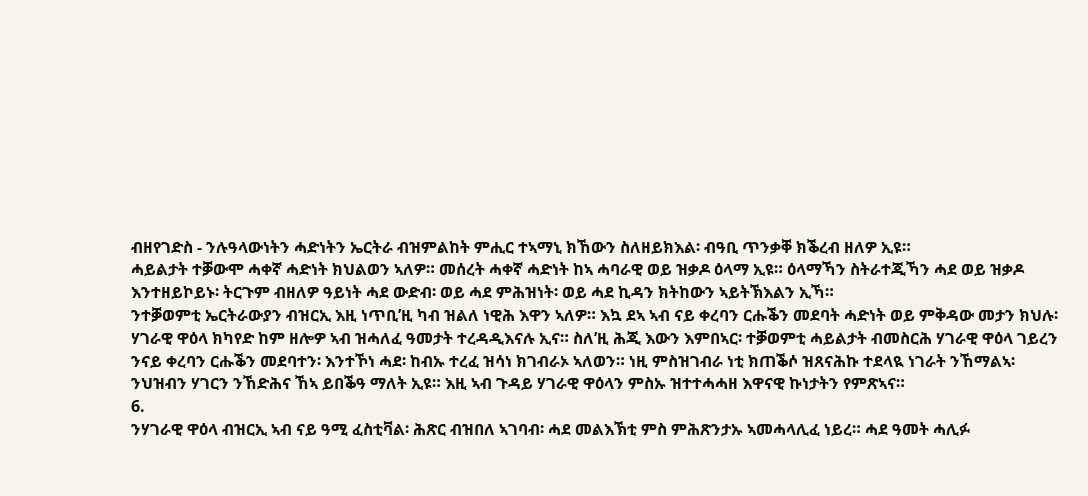ብዘየገድስ - ንሉዓላውነትን ሓድነትን ኤርትራ ብዝምልከት ምሒር ተኣማኒ ክኸውን ስለዘይክእል፡ ብዓቢ ጥንቃቐ ክቕረብ ዘለዎ ኢዩ።
ሓይልታት ተቓውሞ ሓቀኛ ሓድነት ክህልወን ኣለዎ። መሰረት ሓቀኛ ሓድነት ከኣ ሓባራዊ ወይ ዝቃዶ ዕላማ ኢዩ። ዕላማኻን ስትራተጂኻን ሓደ ወይ ዝቃዶ እንተዘይኮይኑ፡ ትርጉም ብዘለዎ ዓይነት ሓደ ውድብ፡ ወይ ሓደ ምሕዝነት፡ ወይ ሓደ ኪዳን ክትከውን ኣይትኽእልን ኢኻ።
ንተቓወምቲ ኤርትራውያን ብዝርኢ እዚ ነጥቢ’ዚ ካብ ዝልለ ነዊሕ እዋን ኣለዎ። እኳ ደኣ ኣብ ናይ ቀረባን ርሑቕን መደባት ሓድነት ወይ ምቅዳው መታን ክህሉ፡ ሃገራዊ ዋዕላ ክካየድ ከም ዘሎዎ ኣብ ዝሓለፈ ዓመታት ተረዳዲእናሉ ኢና። ስለ’ዚ ሕጂ እውን እምበኣር፡ ተቓወምቲ ሓይልታት ብመስርሕ ሃገራዊ ዋዕላ ገይረን ንናይ ቀረባን ርሑቕን መደባተን፡ እንተኾነ ሓደ፡ ከብኡ ተረፈ ዝሳነ ክገብራኦ ኣለወን። ነዚ ምስዝገብራ ነቲ ክጠቕሶ ዝጸናሕኩ ተደላዪ ነገራት ንኸማልኣ፡ ንህዝብን ሃገርን ንኸድሕና ኸኣ ይበቕዓ ማለት ኢዩ። እዚ ኣብ ጉዳይ ሃገራዊ ዋዕላን ምስኡ ዝተተሓሓዘ እዋናዊ ኩነታትን የምጽኣና።
6.
ንሃገራዊ ዋዕላ ብዝርኢ ኣብ ናይ ዓሚ ፈስቲቫል፡ ሕጽር ብዝበለ ኣገባብ፡ ሓደ መልእኽቲ ምስ ምሕጽንታኡ ኣመሓላሊፈ ነይረ። ሓደ ዓመት ሓሊፉ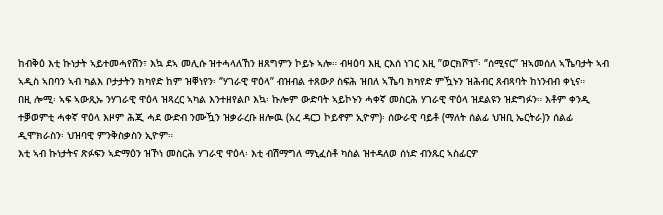ከብቅዕ እቲ ኩነታት ኣይተመሓየሸን፣ እኳ ደኣ መሊሱ ዝተሓላለኸን ዘጸግምን ኮይኑ ኣሎ። ብዛዕባ እዚ ርእሰ ነገር እዚ ”ወርክሾፕ”፡ ‘’ሰሚናር’’ ዝኣመሰለ ኣኼባታት ኣብ ኣዲስ ኣበባን ኣብ ካልእ ቦታታትን ክካየድ ከም ዝቐነየን፡ ‘’ሃገራዊ ዋዕላ’’ ብዝብል ተጸውዖ ስፍሕ ዝበለ ኣኼባ ክካየድ ምዃኑን ዝሕብር ጸብጻባት ከነንብብ ቀኒና።
በዚ ሎሚ፡ ኣፍ ኣውጺኡ ንሃገራዊ ዋዕላ ዝጻረር ኣካል እንተዘየልቦ እኳ፡ ኩሎም ውድባት ኣይኮኑን ሓቀኛ መስርሕ ሃገራዊ ዋዕላ ዝደልዩን ዝድግፉን። እቶም ቀንዲ ተቓወምቲ ሓቀኛ ዋዕላ እዞም ሕጂ ሓደ ውድብ ንሙዃን ዝቃራረቡ ዘሎዉ (አረ ዳርጋ ኮይኖም ኢዮም)፡ ሰውራዊ ባይቶ (ማለት ሰልፊ ህዝቢ ኤርትራ)ን ሰልፊ ዲሞክራስን፡ ህዝባዊ ምንቅስቃስን ኢዮም።
እቲ ኣብ ኩነታትና ጽፉፍን ኣድማዕን ዝኾነ መስርሕ ሃገራዊ ዋዕላ፡ እቲ ብሽማግለ ማኒፈስቶ ካስል ዝተዳለወ ሰነድ ብንጹር ኣስፊርዎ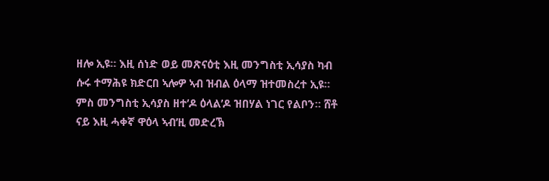ዘሎ ኢዩ። እዚ ሰነድ ወይ መጽናዕቲ እዚ መንግስቲ ኢሳያስ ካብ ሱሩ ተማሕዩ ክድርበ ኣሎዎ ኣብ ዝብል ዕላማ ዝተመስረተ ኢዩ። ምስ መንግስቲ ኢሳያስ ዘተ’ዶ ዕላል’ዶ ዝበሃል ነገር የልቦን። ሸቶ ናይ እዚ ሓቀኛ ዋዕላ ኣብ’ዚ መድረኽ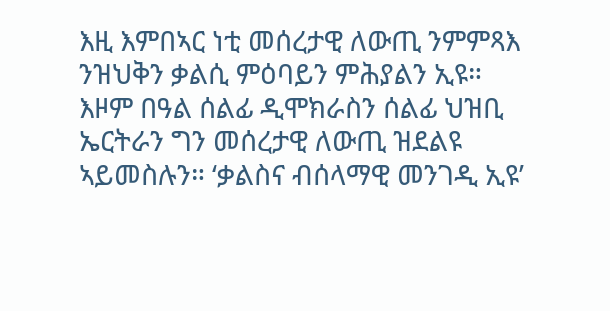እዚ እምበኣር ነቲ መሰረታዊ ለውጢ ንምምጻእ ንዝህቅን ቃልሲ ምዕባይን ምሕያልን ኢዩ።
እዞም በዓል ሰልፊ ዲሞክራስን ሰልፊ ህዝቢ ኤርትራን ግን መሰረታዊ ለውጢ ዝደልዩ ኣይመስሉን። ‘ቃልስና ብሰላማዊ መንገዲ ኢዩ’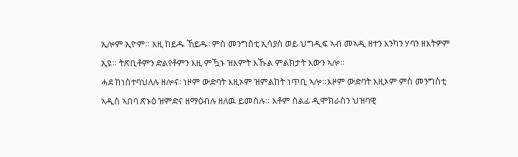ኢሎም ኢዮም። እዚ ከይዱ ኸይዱ፡ ምስ መንግስቲ ኢሳያስ ወይ ህግዲፍ ኣብ መኣዲ ዘተን እንካን ሃባን ዘእትዎም ኢዩ። ትጽቢቶምን ድልየቶምን እዚ ምዃኑ ዝእምት እኹል ምልክታት እውን ኣሎ።
ሓደ ከነስተባህለሉ ዘሎና፡ ነዞም ውድባት እዚኦም ዝምልከት ነጥቢ ኣሎ።እዞም ውድባት እዚኦም ምስ መንግስቲ ኣዲስ ኣበባ ጽኑዕ ዝምድና ዘማዕብሉ ዘለዉ ይመስሉ። እቶም ሰልፊ ዲሞክራስን ህዝባዊ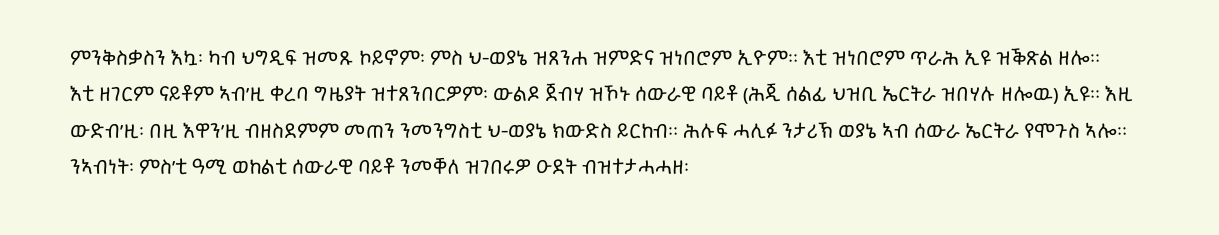ምንቅስቃስን እኳ፡ ካብ ህግዲፍ ዝመጹ ኮይኖም፡ ምስ ህ-ወያኔ ዝጸንሐ ዝምድና ዝነበሮም ኢዮም። እቲ ዝነበሮም ጥራሕ ኢዩ ዝቕጽል ዘሎ።
እቲ ዘገርም ናይቶም ኣብ’ዚ ቀረባ ግዜያት ዝተጸንበርዎም፡ ውልዶ ጀብሃ ዝኾኑ ሰውራዊ ባይቶ (ሕጂ ሰልፊ ህዝቢ ኤርትራ ዝበሃሉ ዘሎዉ) ኢዩ። እዚ ውድብ’ዚ፡ በዚ እዋን’ዚ ብዘስደምም መጠን ንመንግስቲ ህ-ወያኔ ክውድስ ይርከብ። ሕሉፍ ሓሊፉ ንታሪኽ ወያኔ ኣብ ሰውራ ኤርትራ የሞጉስ ኣሎ። ንኣብነት፡ ምስ’ቲ ዓሚ ወከልቲ ሰውራዊ ባይቶ ንመቐለ ዝገበሩዎ ዑደት ብዝተታሓሓዘ፡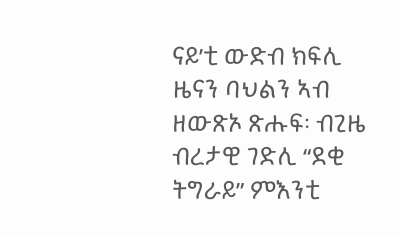ናይ’ቲ ውድብ ክፍሊ ዜናን ባህልን ኣብ ዘውጽኦ ጽሑፍ፡ ብጊዜ ብረታዊ ገድሊ “ደቂ ትግራይ” ምእንቲ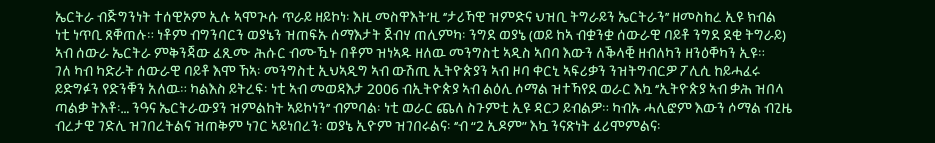ኤርትራ ብጅግንነት ተሰዊኦም ኢሉ ኣሞጒሱ ጥራይ ዘይኮነ፡ እዚ መስዋእት’ዚ ‘’ታሪኻዊ ዝምድና ህዝቢ ትግራይን ኤርትራን’’ ዘመስከረ ኢዩ ክብል ነቲ ነጥቢ ጸቐጠሉ። ነቶም ብግንባርን ወያኔን ዝጠፍኡ ሰማእታት ጀብሃ ጠሊምካ፡ ንግደ ወያኔ (ወይ ከኣ ብቋንቋ ሰውራዊ ባይቶ ንግደ ደቂ ትግራይ) ኣብ ሰውራ ኤርትራ ምቅንጃው ፈጺሙ ሕሱር ብሙዃኑ በቶም ዝነኣዱ ዘለዉ መንግስቲ ኣዲስ ኣበባ እውን ለቕላቒ ዘብለካን ዘንዕቐካን ኢዩ።
ገለ ካብ ካድራት ሰውራዊ ባይቶ እሞ ኸኣ፡ መንግስቲ ኢህኣዲግ ኣብ ውሽጢ ኢትዮጵያን ኣብ ዞባ ቀርኒ ኣፍሪቃን ንዝትግብርዎ ፖሊሲ ከይሓፈሩ ይድግፉን የድንቑን አለዉ። ካልእስ ይትረፍ፡ ነቲ ኣብ መወዳእታ 2006 ብኢትዮጵያ ኣብ ልዕሊ ሶማል ዝተኻየደ ወራር እኳ ‘’ኢትዮጵያ ኣብ ቃሕ ዝበላ ጣልቃ ትእቶ፡… ንዓና ኤርትራውያን ዝምልከት ኣይኮነን’’ ብምባል፡ ነቲ ወራር ጨለ ስጉምቲ ኢዩ ዳርጋ ይብልዎ። ካብኡ ሓሊፎም እውን ሶማል ብጊዜ ብረታዊ ገድሊ ዝገበረትልና ዝጠቅም ነገር ኣይነበረን፡ ወያኔ ኢዮም ዝገበሩልና፡ ‘’ብ “2 ኢዶም” እኳ ንናጽነት ፈሪሞምልና፡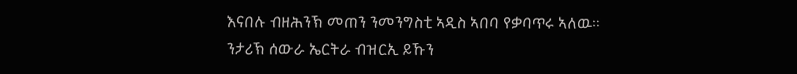እናበሉ ብዘሕንኽ መጠን ንመንግስቲ ኣዲስ ኣበባ የቃባጥሩ ኣለዉ።
ንታሪኽ ሰውራ ኤርትራ ብዝርኢ ይኹን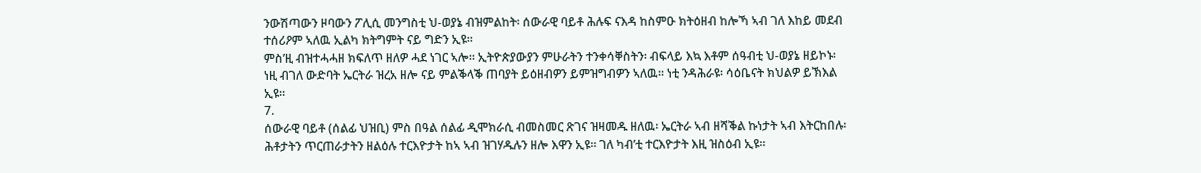ንውሽጣውን ዞባውን ፖሊሲ መንግስቲ ህ-ወያኔ ብዝምልከት፡ ሰውራዊ ባይቶ ሕሉፍ ናእዳ ከስምዑ ክትዕዘብ ከሎኻ ኣብ ገለ እከይ መደብ ተሰሪዖም ኣለዉ ኢልካ ክትግምት ናይ ግድን ኢዩ።
ምስ’ዚ ብዝተሓሓዘ ክፍለጥ ዘለዎ ሓደ ነገር ኣሎ። ኢትዮጵያውያን ምሁራትን ተንቀሳቐስትን፡ ብፍላይ እኳ እቶም ሰዓብቲ ህ-ወያኔ ዘይኮኑ፡ ነዚ ብገለ ውድባት ኤርትራ ዝረአ ዘሎ ናይ ምልቕላቕ ጠባያት ይዕዘብዎን ይምዝግብዎን ኣለዉ። ነቲ ንዳሕራዩ፡ ሳዕቤናት ክህልዎ ይኽእል ኢዩ።
7.
ሰውራዊ ባይቶ (ሰልፊ ህዝቢ) ምስ በዓል ሰልፊ ዲሞክራሲ ብመስመር ጽገና ዝዛመዱ ዘለዉ፡ ኤርትራ ኣብ ዘሻቕል ኩነታት ኣብ እትርከበሉ፡ ሕቶታትን ጥርጠራታትን ዘልዕሉ ተርእዮታት ከኣ ኣብ ዝገሃዱሉን ዘሎ እዋን ኢዩ። ገለ ካብ’ቲ ተርእዮታት እዚ ዝስዕብ ኢዩ።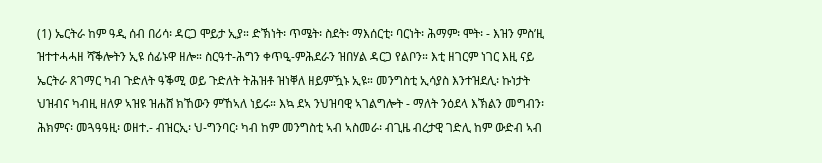(1) ኤርትራ ከም ዓዲ ሰብ በሪሳ፡ ዳርጋ ሞይታ ኢያ። ድኽነት፡ ጥሜት፡ ስደት፡ ማእሰርቲ፡ ባርነት፡ ሕማም፡ ሞት፡ - እዝን ምስ’ዚ ዝተተሓሓዘ ሻቕሎትን ኢዩ ሰፊኑዋ ዘሎ። ስርዓተ-ሕግን ቀጥዒ-ምሕደራን ዝበሃል ዳርጋ የልቦን። እቲ ዘገርም ነገር እዚ ናይ ኤርትራ ጸገማር ካብ ጉድለት ዓቕሚ ወይ ጉድለት ትሕዝቶ ዝነቐለ ዘይምዃኑ ኢዩ። መንግስቲ ኢሳያስ እንተዝደሊ፡ ኩነታት ህዝብና ካብዚ ዘለዎ ኣዝዩ ዝሐሸ ክኸውን ምኸኣለ ነይሩ። እኳ ደኣ ንህዝባዊ ኣገልግሎት - ማለት ንዕደላ እኽልን መግብን፡ ሕክምና፡ መጓዓዓዚ፡ ወዘተ.- ብዝርኢ፡ ህ-ግንባር፡ ካብ ከም መንግስቲ ኣብ ኣስመራ፡ ብጊዜ ብረታዊ ገድሊ ከም ውድብ ኣብ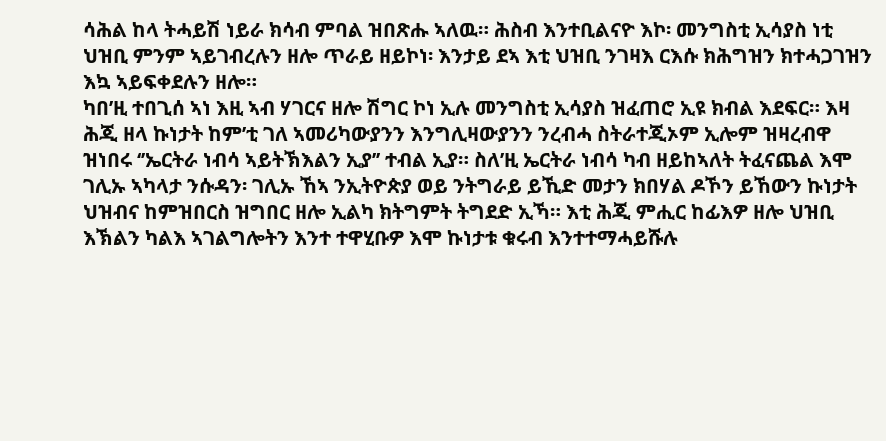ሳሕል ከላ ትሓይሽ ነይራ ክሳብ ምባል ዝበጽሑ ኣለዉ። ሕስብ እንተቢልናዮ እኮ፡ መንግስቲ ኢሳያስ ነቲ ህዝቢ ምንም ኣይገብረሉን ዘሎ ጥራይ ዘይኮነ፡ እንታይ ደኣ እቲ ህዝቢ ንገዛእ ርእሱ ክሕግዝን ክተሓጋገዝን እኳ ኣይፍቀደሉን ዘሎ።
ካበ’ዚ ተበጊሰ ኣነ እዚ ኣብ ሃገርና ዘሎ ሽግር ኮነ ኢሉ መንግስቲ ኢሳያስ ዝፈጠሮ ኢዩ ክብል እደፍር። እዛ ሕጂ ዘላ ኩነታት ከም’ቲ ገለ ኣመሪካውያንን እንግሊዛውያንን ንረብሓ ስትራተጂኦም ኢሎም ዝዛረብዋ ዝነበሩ ‘’ኤርትራ ነብሳ ኣይትኽእልን ኢያ’’ ተብል ኢያ። ስለ’ዚ ኤርትራ ነብሳ ካብ ዘይከኣለት ትፈናጨል እሞ ገሊኡ ኣካላታ ንሱዳን፡ ገሊኡ ኸኣ ንኢትዮጵያ ወይ ንትግራይ ይኺድ መታን ክበሃል ዶኾን ይኸውን ኩነታት ህዝብና ከምዝበርስ ዝግበር ዘሎ ኢልካ ክትግምት ትግደድ ኢኻ። እቲ ሕጂ ምሒር ከፊእዎ ዘሎ ህዝቢ እኽልን ካልእ ኣገልግሎትን እንተ ተዋሂቡዎ እሞ ኩነታቱ ቁሩብ እንተተማሓይሹሉ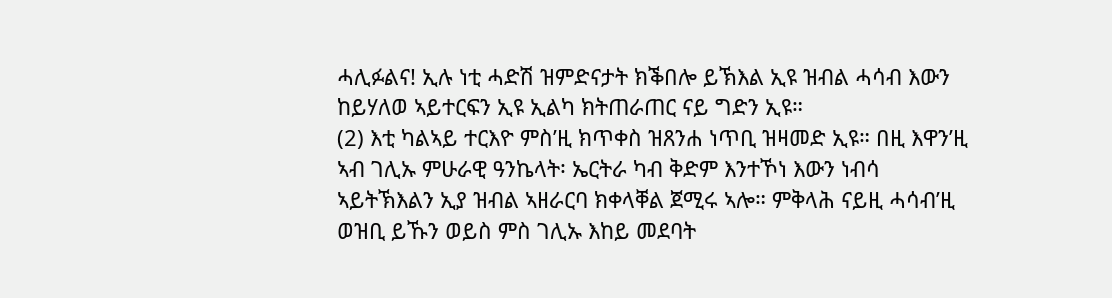ሓሊፉልና! ኢሉ ነቲ ሓድሽ ዝምድናታት ክቕበሎ ይኽእል ኢዩ ዝብል ሓሳብ እውን ከይሃለወ ኣይተርፍን ኢዩ ኢልካ ክትጠራጠር ናይ ግድን ኢዩ።
(2) እቲ ካልኣይ ተርእዮ ምስ’ዚ ክጥቀስ ዝጸንሐ ነጥቢ ዝዛመድ ኢዩ። በዚ እዋን’ዚ ኣብ ገሊኡ ምሁራዊ ዓንኬላት፡ ኤርትራ ካብ ቅድም እንተኾነ እውን ነብሳ ኣይትኽእልን ኢያ ዝብል ኣዘራርባ ክቀላቐል ጀሚሩ ኣሎ። ምቅላሕ ናይዚ ሓሳብ’ዚ ወዝቢ ይኹን ወይስ ምስ ገሊኡ እከይ መደባት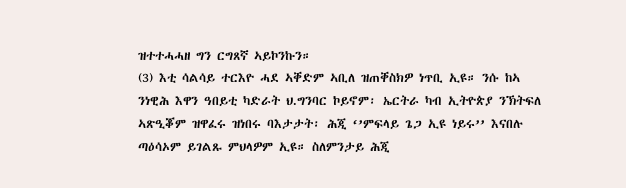ዝተተሓሓዘ ግን ርግጸኛ ኣይኮንኩን።
(3) እቲ ሳልሳይ ተርእዮ ሓደ ኣቐድም ኣቢለ ዝጠቐስክዎ ነጥቢ ኢዩ። ንሱ ከኣ ንነዊሕ እዋን ዓበይቲ ካድራት ህ.ግንባር ኮይኖም፡ ኤርትራ ካብ ኢትዮጵያ ንኽትፍለ ኣጽዒቖም ዝዋፈሩ ዝነበሩ ባእታታት፡ ሕጂ ‘’ምፍላይ ጌጋ ኢዩ ነይሩ’’ እናበሉ ጣዕሳኦም ይገልጹ ምህላዎም ኢዩ። ስለምንታይ ሕጂ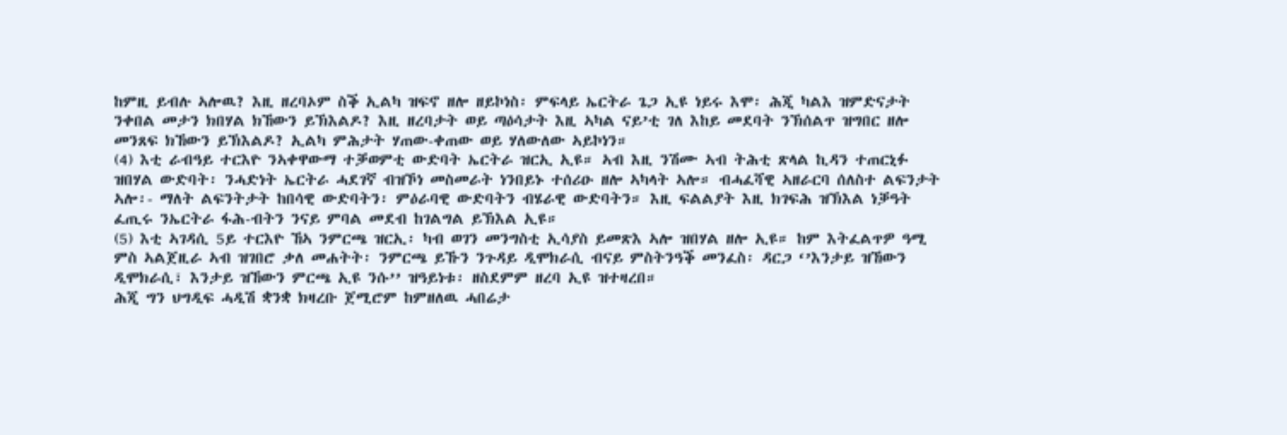ከምዚ ይብሉ ኣሎዉ? እዚ ዘረባኦም ስቕ ኢልካ ዝፍኖ ዘሎ ዘይኮነስ፡ ምፍላይ ኤርትራ ጌጋ ኢዩ ነይሩ እሞ፡ ሕጂ ካልእ ዝምድናታት ንቀበል መታን ክበሃል ክኸውን ይኽእልዶ? እዚ ዘረባታት ወይ ጣዕሳታት እዚ ኣካል ናይ’ቲ ገለ እከይ መደባት ንኽሰልጥ ዝግበር ዘሎ መንጸፍ ክኸውን ይኽእልዶ? ኢልካ ምሕታት ሃጠው-ቀጠው ወይ ሃለውለው ኣይኮነን።
(4) እቲ ራብዓይ ተርእዮ ንኣቀዋውማ ተቓወምቲ ውድባት ኤርትራ ዝርኢ ኢዩ። ኣብ እዚ ንሽሙ ኣብ ትሕቲ ጽላል ኪዳን ተጠርኒፉ ዝበሃል ውድባት፡ ንሓድነት ኤርትራ ሓደገኛ ብዝኾነ መስመራት ነንበይኑ ተሰሪዑ ዘሎ ኣካላት ኣሎ። ብሓፈሻዊ ኣዘራርባ ሰለስተ ልፍንታት ኣሎ፡- ማለት ልፍንትታት ከበሳዊ ውድባትን፡ ምዕራባዊ ውድባትን ብሄራዊ ውድባትን። እዚ ፍልልያት እዚ ክገፍሕ ዝኽእል ነቓዓት ፈጢሩ ንኤርትራ ፋሕ-ብትን ንናይ ምባል መደብ ከገልግል ይኽእል ኢዩ።
(5) እቲ ኣገዳሲ 5ይ ተርእዮ ኸኣ ንምርጫ ዝርኢ፡ ካብ ወገን መንግስቲ ኢሳያስ ይመጽእ ኣሎ ዝበሃል ዘሎ ኢዩ። ከም እትፈልጥዎ ዓሚ ምስ ኣልጀዚራ ኣብ ዝገበሮ ቃለ መሐትት፡ ንምርጫ ይኹን ንጉዳይ ዲሞክራሲ ብናይ ምስትንዓቕ መንፈስ፡ ዳርጋ ‘’እንታይ ዝኸውን ዲሞክራሲ፣ እንታይ ዝኸውን ምርጫ ኢዩ ንሱ’’ ዝዓይነቱ፡ ዘስደምም ዘረባ ኢዩ ዝተዛረበ።
ሕጂ ግን ህግዲፍ ሓዲሽ ቋንቋ ክዛረቡ ጀሚሮም ከምዘለዉ ሓበሬታ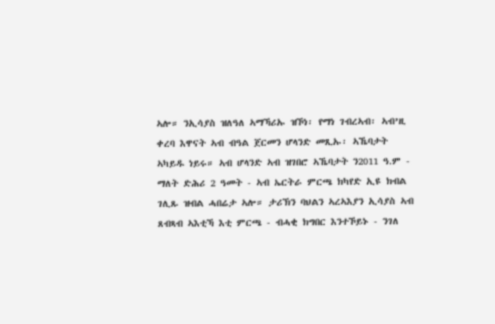ኣሎ። ንኢሳያስ ዝለዓለ ኣማኻሪኡ ዝኾነ፡ የማነ ገብረኣብ፡ ኣብ’ዚ ቀረባ እዋናት ኣብ ብዓል ጀርመን ሆላንድ መጺኡ፡ ኣኼባታት ኣካይዱ ነይሩ። ኣብ ሆላንድ ኣብ ዝገበሮ ኣኼባታት ን2011 ዓ.ም - ማለት ድሕሪ 2 ዓመት - ኣብ ኤርትራ ምርጫ ክካየድ ኢዩ ክብል ገሊጹ ዝብል ሓበሬታ ኣሎ። ታሪኽን ባህልን ኣረኣእያን ኢሳያስ ኣብ ጸብጻብ ኣእቲኻ እቲ ምርጫ - ብሓቂ ክግበር እንተኾይኑ - ንገለ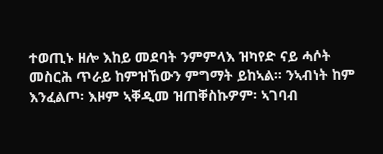ተወጢኑ ዘሎ እከይ መደባት ንምምላእ ዝካየድ ናይ ሓሶት መስርሕ ጥራይ ከምዝኸውን ምግማት ይከኣል። ንኣብነት ከም እንፈልጦ፡ እዞም ኣቐዲመ ዝጠቐስኩዎም፡ ኣገባብ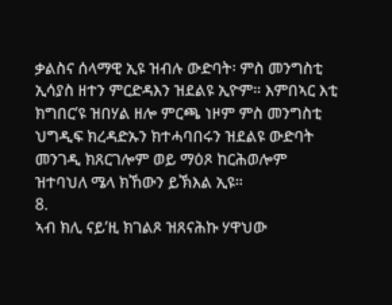ቃልስና ሰላማዊ ኢዩ ዝብሉ ውድባት፡ ምስ መንግስቲ ኢሳያስ ዘተን ምርድዳእን ዝደልዩ ኢዮም። እምበኣር እቲ ክግበር’ዩ ዝበሃል ዘሎ ምርጫ ነዞም ምስ መንግስቲ ህግዲፍ ክረዳድኡን ክተሓባበሩን ዝደልዩ ውድባት መንገዲ ክጸርገሎም ወይ ማዕጾ ከርሕወሎም ዝተባህለ ሜላ ክኸውን ይኽእል ኢዩ።
8.
ኣብ ክሊ ናይ’ዚ ክገልጾ ዝጸናሕኩ ሃዋህው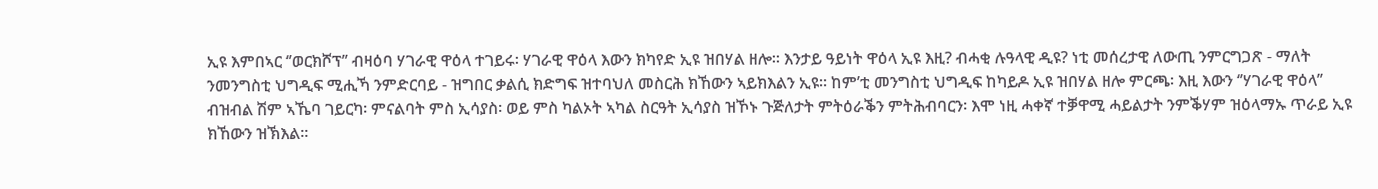ኢዩ እምበኣር ‘’ወርክሾፕ’’ ብዛዕባ ሃገራዊ ዋዕላ ተገይሩ፡ ሃገራዊ ዋዕላ እውን ክካየድ ኢዩ ዝበሃል ዘሎ። እንታይ ዓይነት ዋዕላ ኢዩ እዚ? ብሓቂ ሉዓላዊ ዲዩ? ነቲ መሰረታዊ ለውጢ ንምርግጋጽ - ማለት ንመንግስቲ ህግዲፍ ሚሒኻ ንምድርባይ - ዝግበር ቃልሲ ክድግፍ ዝተባህለ መስርሕ ክኸውን ኣይክእልን ኢዩ። ከም’ቲ መንግስቲ ህግዲፍ ከካይዶ ኢዩ ዝበሃል ዘሎ ምርጫ፡ እዚ እውን ‘’ሃገራዊ ዋዕላ’’ ብዝብል ሽም ኣኼባ ገይርካ፡ ምናልባት ምስ ኢሳያስ፡ ወይ ምስ ካልኦት ኣካል ስርዓት ኢሳያስ ዝኾኑ ጉጅለታት ምትዕራቕን ምትሕብባርን፡ እሞ ነዚ ሓቀኛ ተቓዋሚ ሓይልታት ንምቕሃም ዝዕላማኡ ጥራይ ኢዩ ክኸውን ዝኽእል።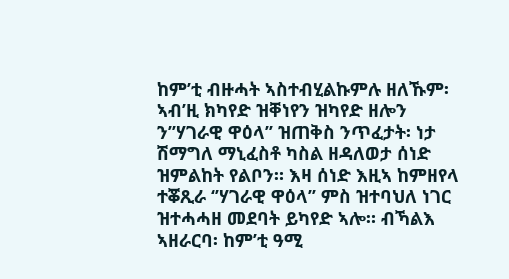ከም’ቲ ብዙሓት ኣስተብሂልኩምሉ ዘለኹም፡ ኣብ’ዚ ክካየድ ዝቐነየን ዝካየድ ዘሎን ን’’ሃገራዊ ዋዕላ’’ ዝጠቅስ ንጥፈታት፡ ነታ ሽማግለ ማኒፈስቶ ካስል ዘዳለወታ ሰነድ ዝምልከት የልቦን። እዛ ሰነድ እዚኣ ከምዘየላ ተቖጺራ ‘’ሃገራዊ ዋዕላ’’ ምስ ዝተባህለ ነገር ዝተሓሓዘ መደባት ይካየድ ኣሎ። ብኻልእ ኣዘራርባ፡ ከም’ቲ ዓሚ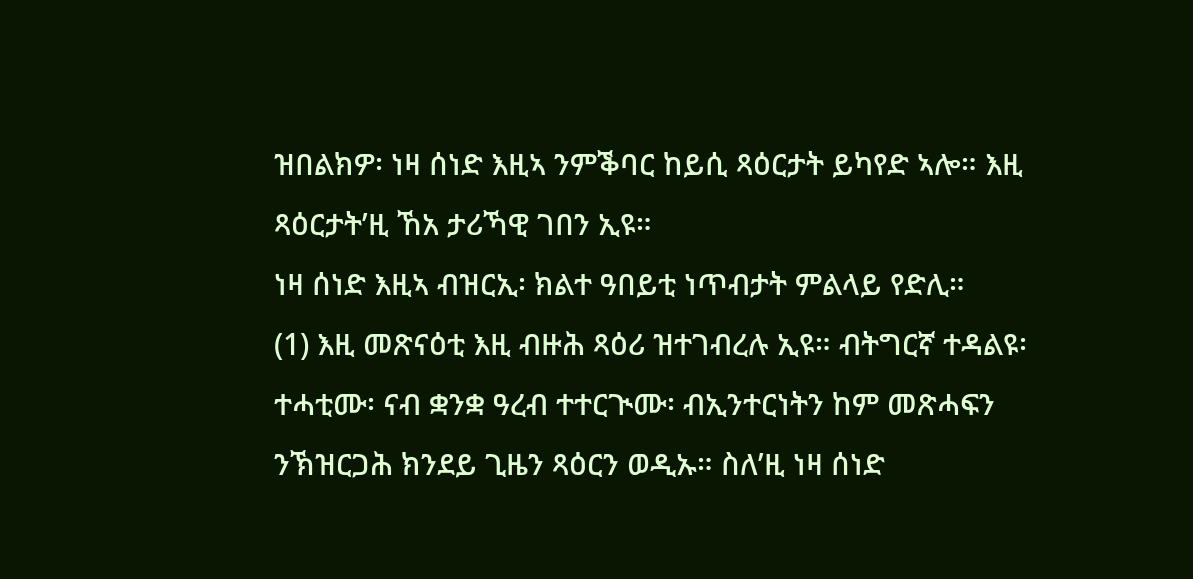ዝበልክዎ፡ ነዛ ሰነድ እዚኣ ንምቕባር ከይሲ ጻዕርታት ይካየድ ኣሎ። እዚ ጻዕርታት’ዚ ኸአ ታሪኻዊ ገበን ኢዩ።
ነዛ ሰነድ እዚኣ ብዝርኢ፡ ክልተ ዓበይቲ ነጥብታት ምልላይ የድሊ።
(1) እዚ መጽናዕቲ እዚ ብዙሕ ጻዕሪ ዝተገብረሉ ኢዩ። ብትግርኛ ተዳልዩ፡ ተሓቲሙ፡ ናብ ቋንቋ ዓረብ ተተርጒሙ፡ ብኢንተርነትን ከም መጽሓፍን ንኽዝርጋሕ ክንደይ ጊዜን ጻዕርን ወዲኡ። ስለ’ዚ ነዛ ሰነድ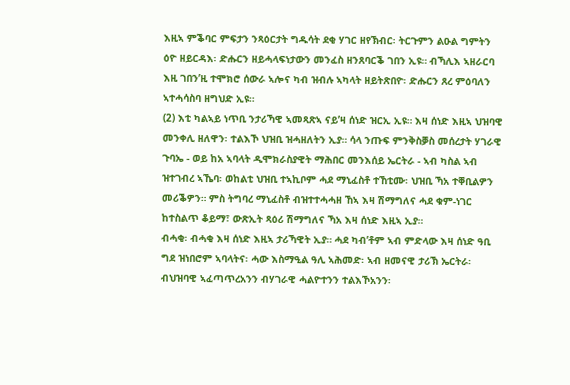እዚኣ ምቕባር ምፍታን ንጻዕርታት ግዱሳት ደቂ ሃገር ዘየኽብር፡ ትርጉምን ልዑል ግምትን ዕዮ ዘይርዳእ፡ ድሑርን ዘይሓላፍነታውን መንፈስ ዘንጸባርቕ ገበን ኢዩ። ብኻሊእ ኣዘራርባ እዚ ገበን’ዚ ተሞክሮ ሰውራ ኣሎና ካብ ዝብሉ ኣካላት ዘይትጽበዮ፡ ድሑርን ጸረ ምዕባለን ኣተሓሳስባ ዘግህድ ኢዩ።
(2) እቲ ካልኣይ ነጥቢ ንታሪኻዊ ኣመጻጽኣ ናይ’ዛ ሰነድ ዝርኢ ኢዩ። እዛ ሰነድ እዚኣ ህዝባዊ መንቀሊ ዘለዋን፡ ተልእኾ ህዝቢ ዝሓዘለትን ኢያ። ሳላ ንጡፍ ምንቅስቓስ መሰረታት ሃገራዊ ጉባኤ - ወይ ከአ ኣባላት ዲሞክራስያዊት ማሕበር መንእሰይ ኤርትራ - ኣብ ካስል ኣብ ዝተገብረ ኣኼባ፡ ወከልቲ ህዝቢ ተኣኪቦም ሓደ ማኒፈስቶ ተኸቲሙ፡ ህዝቢ ኻአ ተቐቢልዎን መሪቕዎን። ምስ ትግባረ ማኒፈስቶ ብዝተተሓሓዘ ኸኣ እዛ ሽማግለና ሓደ ቁም-ነገር ከተስልጥ ቆይማ፣ ውጽኢት ጻዕሪ ሽማግለና ኻአ እዛ ሰነድ እዚኣ ኢያ።
ብሓቂ፡ ብሓቂ እዛ ሰነድ እዚኣ ታሪኻዊት ኢያ። ሓደ ካብ’ቶም ኣብ ምድላው እዛ ሰነድ ዓቢ ግደ ዝነበሮም ኣባላትና፡ ሓው እስማዒል ዓሊ ኣሕመድ፡ ኣብ ዘመናዊ ታሪኽ ኤርትራ፡ ብህዝባዊ ኣፈጣጥረአንን ብሃገራዊ ሓልዮተንን ተልእኾአንን፡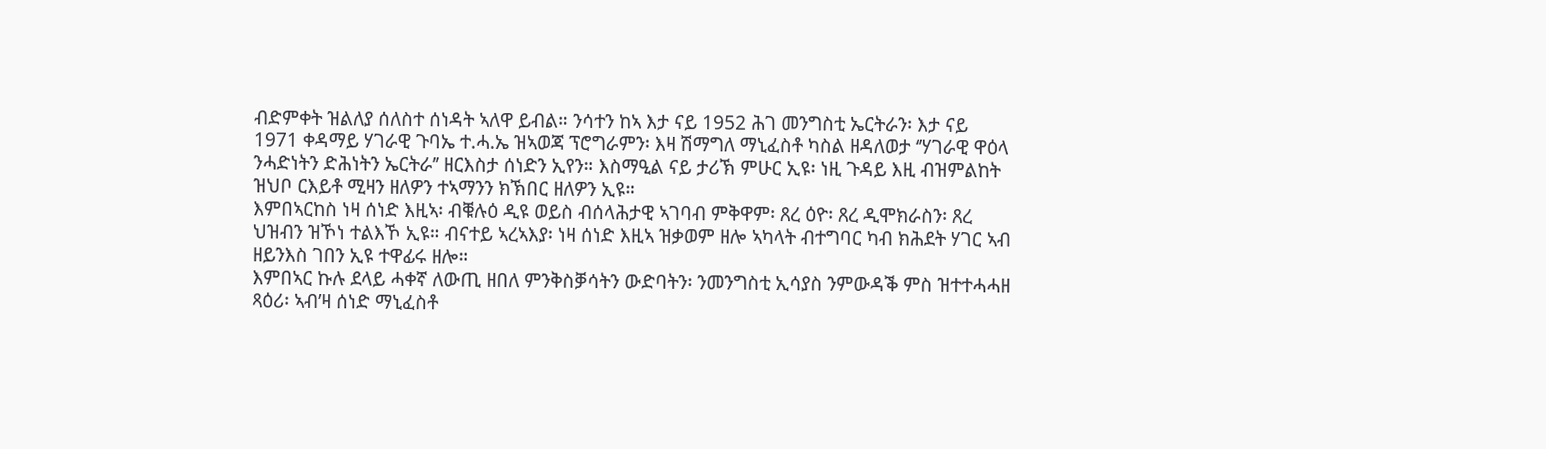ብድምቀት ዝልለያ ሰለስተ ሰነዳት ኣለዋ ይብል። ንሳተን ከኣ እታ ናይ 1952 ሕገ መንግስቲ ኤርትራን፡ እታ ናይ 1971 ቀዳማይ ሃገራዊ ጉባኤ ተ.ሓ.ኤ ዝኣወጃ ፕሮግራምን፡ እዛ ሽማግለ ማኒፈስቶ ካስል ዘዳለወታ ‘’ሃገራዊ ዋዕላ ንሓድነትን ድሕነትን ኤርትራ’’ ዘርእስታ ሰነድን ኢየን። እስማዒል ናይ ታሪኽ ምሁር ኢዩ፡ ነዚ ጉዳይ እዚ ብዝምልከት ዝህቦ ርእይቶ ሚዛን ዘለዎን ተኣማንን ክኽበር ዘለዎን ኢዩ።
እምበኣርከስ ነዛ ሰነድ እዚኣ፡ ብቑሉዕ ዲዩ ወይስ ብሰላሕታዊ ኣገባብ ምቅዋም፡ ጸረ ዕዮ፡ ጸረ ዲሞክራስን፡ ጸረ ህዝብን ዝኾነ ተልእኾ ኢዩ። ብናተይ ኣረኣእያ፡ ነዛ ሰነድ እዚኣ ዝቃወም ዘሎ ኣካላት ብተግባር ካብ ክሕደት ሃገር ኣብ ዘይንእስ ገበን ኢዩ ተዋፊሩ ዘሎ።
እምበኣር ኩሉ ደላይ ሓቀኛ ለውጢ ዘበለ ምንቅስቓሳትን ውድባትን፡ ንመንግስቲ ኢሳያስ ንምውዳቕ ምስ ዝተተሓሓዘ ጻዕሪ፡ ኣብ’ዛ ሰነድ ማኒፈስቶ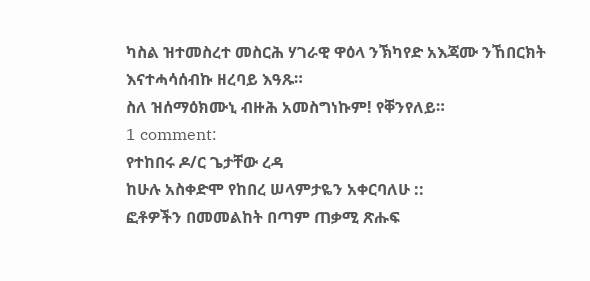ካስል ዝተመስረተ መስርሕ ሃገራዊ ዋዕላ ንኽካየድ አእጃሙ ንኸበርክት እናተሓሳሰብኩ ዘረባይ እዓጹ።
ስለ ዝሰማዕክሙኒ ብዙሕ አመስግነኩም! የቐንየለይ።
1 comment:
የተከበሩ ዶ/ር ጌታቸው ረዳ
ከሁሉ አስቀድሞ የከበረ ሠላምታዬን አቀርባለሁ ::
ፎቶዎችን በመመልከት በጣም ጠቃሚ ጽሑፍ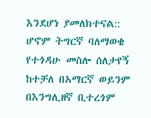እንደሆነ ያመለክተናል:: ሆኖም ትግርኛ ባለማወቄ የተጎዳሁ መስሎ ሰለታየኝ ከተቻለ በአማርኛ ወይንም በእንግሊዘኛ ቢተረጎም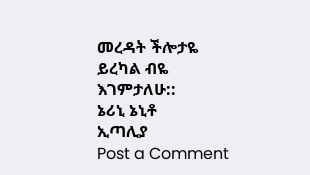መረዳት ችሎታዬ ይረካል ብዬ እገምታለሁ::
ኔሪኒ ኔኒቶ
ኢጣሊያ
Post a Comment